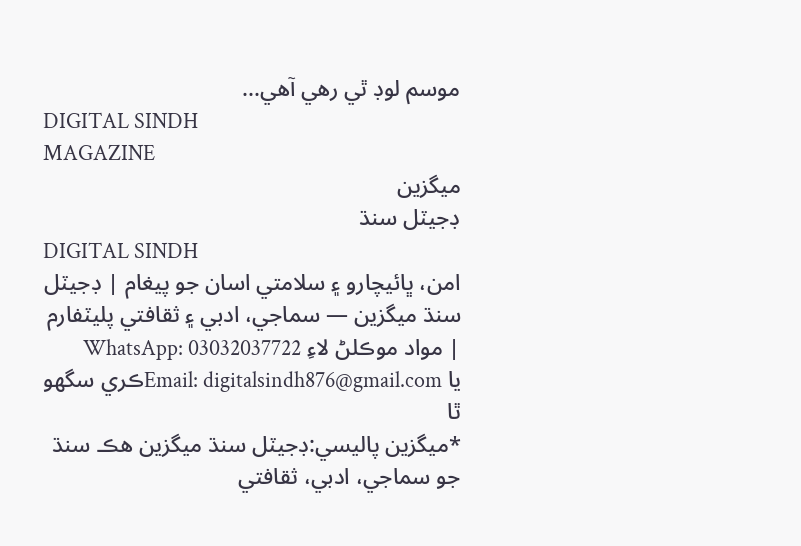موسم لوڊ ٿي رهي آهي...
DIGITAL SINDH
MAGAZINE
ميگزين
ڊجيٽل سنڌ
DIGITAL SINDH
امن، ڀائيچارو ۽ سلامتي اسان جو پيغام | ڊجيٽل سنڌ ميگزين — سماجي، ادبي ۽ ثقافتي پليٽفارم | مواد موڪلڻ لاءِ WhatsApp: 03032037722 يا Email: digitalsindh876@gmail.comڪري سگهو ٿا
*ميگزين پاليسي:ڊجيٽل سنڌ ميگزين هڪ سنڌ جو سماجي، ادبي، ثقافتي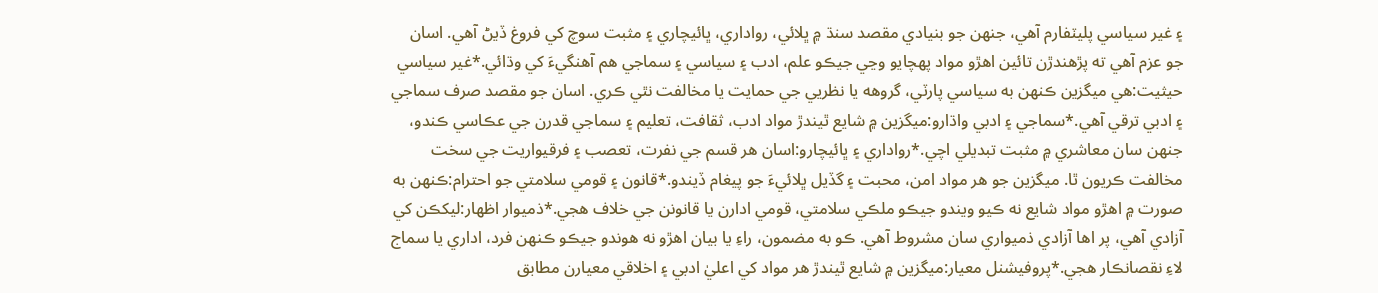۽ غير سياسي پليٽفارم آهي، جنهن جو بنيادي مقصد سنڌ ۾ ڀلائي، رواداري، ڀائيچاري ۽ مثبت سوچ کي فروغ ڏيڻ آهي. اسان جو عزم آهي ته پڙهندڙن تائين اهڙو مواد پهچايو وڃي جيڪو علم، ادب ۽ سياسي ۽ سماجي هم آهنگيءَ کي وڌائي.*غير سياسي حيثيت:هي ميگزين ڪنهن به سياسي پارٽي، گروهه يا نظريي جي حمايت يا مخالفت نٿي ڪري. اسان جو مقصد صرف سماجي ۽ ادبي ترقي آهي.*سماجي ۽ ادبي واڌارو:ميگزين ۾ شايع ٿيندڙ مواد ادب، ثقافت، تعليم ۽ سماجي قدرن جي عڪاسي ڪندو، جنهن سان معاشري ۾ مثبت تبديلي اچي.*رواداري ۽ ڀائيچارو:اسان هر قسم جي نفرت، تعصب ۽ فرقيواريت جي سخت مخالفت ڪريون ٿا. ميگزين جو هر مواد امن، محبت ۽ گڏيل ڀلائيءَ جو پيغام ڏيندو.*قانون ۽ قومي سلامتي جو احترام:ڪنهن به صورت ۾ اهڙو مواد شايع نه ڪيو ويندو جيڪو ملڪي سلامتي، قومي ادارن يا قانونن جي خلاف هجي.*ذميوار اظهار:ليکڪن کي آزادي آهي، پر اها آزادي ذميواري سان مشروط آهي. ڪو به مضمون، راءِ يا بيان اهڙو نه هوندو جيڪو ڪنهن فرد، اداري يا سماج لاءِ نقصانڪار هجي.*پروفيشنل معيار:ميگزين ۾ شايع ٿيندڙ هر مواد کي اعليٰ ادبي ۽ اخلاقي معيارن مطابق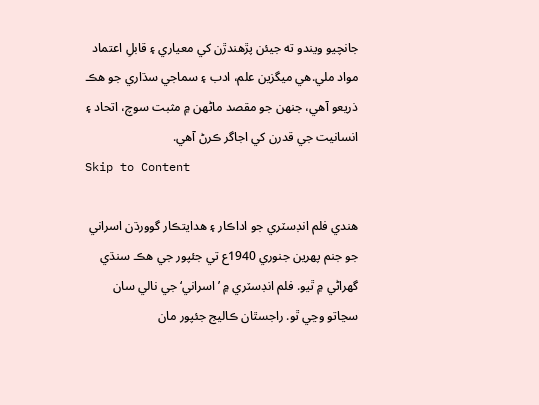جانچيو ويندو ته جيئن پڙهندڙن کي معياري ۽ قابلِ اعتماد مواد ملي.هي ميگزين علم، ادب ۽ سماجي سڌاري جو هڪ ذريعو آهي، جنهن جو مقصد ماڻهن ۾ مثبت سوچ، اتحاد ۽ انسانيت جي قدرن کي اجاگر ڪرڻ آهي.
Skip to Content

هندي فلم انڊسٽري جو اداڪار ۽ هدايتڪار گوورڌن اسراني جو جنم پھرين جنوري 1940ع تي جئپور جي هڪ سنڌي گهراڻي ۾ ٿيو. فلم انڊسٽري ۾ ’اسراني‘ جي نالي سان سڃاتو وڃي ٿو. راجسٿان ڪاليج جئپور مان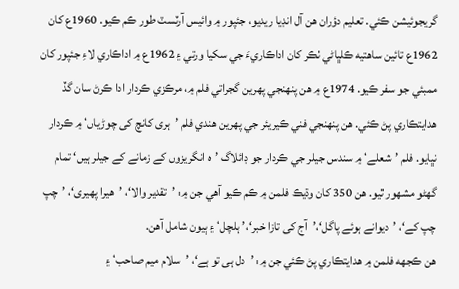گريجوئيشن ڪئي. تعليم دؤران هن آل انڊيا ريديو، جئپور ۾ وائيس آرٽسٽ طور ڪم ڪيو. 1960ع کان 1962ع تائين ساهتيه ڪلڀاڻي ٺڪر کان اداڪاريءَ جي سکيا ورتي ۽ 1962ع ۾ اداڪاري لاءِ جئپور کان ممبئي جو سفر ڪيو. 1974ع ۾ هن پنھنجي پھرين گجراتي فلم ۾، مرڪزي ڪردار ادا ڪرڻ سان گڏ هدايتڪاري پڻ ڪئي. هن پنھنجي فني ڪيريئر جي پھرين هندي فلم ’ہری کانچ کی چوڑیاں‘ ۾ ڪردار نڀايو. فلم ’شعلے‘ ۾ سندس جيلر جي ڪردار جو ڊائلاگ ’ہ انگريزوں کے زمانے کے جیلر ہیں‘ تمام گهڻو مشھور ٿيو. هن 350 کان وڌيڪ فلمن ۾ ڪم ڪيو آهي جن ۾: ’تقدير والا‘، ’هيرا پهیری‘، ’چپ چپ کے‘، ’دیوانے ہوئے پاگل‘،’آج کی تازا خبر‘،’ ہلچل‘ ۽ ٻيون شامل آهن.
هن ڪجهه فلمن ۾ هدايتڪاري پڻ ڪئي جن ۾: ’دل ہی تو ہے‘، ’سلام میم صاحب‘ ۽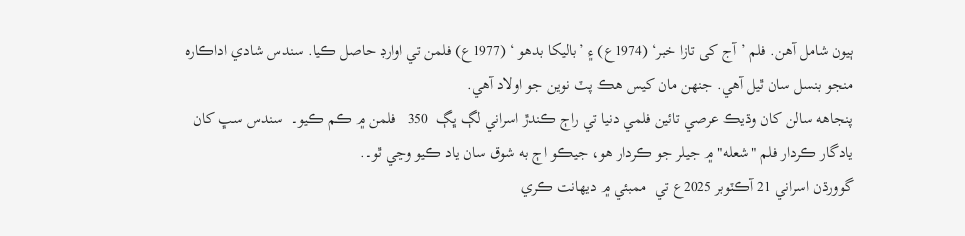ٻيون شامل آهن. فلم ’آج کی تازا خبر‘ (1974ع) ۽ ’بالیکا بدهو ‘ (1977ع) فلمن تي اوارڊ حاصل ڪيا. سندس شادي اداڪاره منجو بنسل سان ٿيل آهي. جنھن مان کيس هڪ پٽ نوين جو اولاد آهي.
پنجاهه سالن کان وڌيڪ عرصي تائين فلمي دنيا تي راڄ ڪندڙ اسراني لڳ ڀڳ  350   فلمن ۾ ڪم ڪيو۔  سندس سڀ کان يادگار ڪردار فلم "شعله" ۾ جيلر جو ڪردار هو، جيڪو اڄ به شوق سان ياد ڪيو وڃي ٿو۔.
گوورڌن اسراني 21 آڪٽوبر 2025ع تي  ممبئي ۾ ديھانت ڪري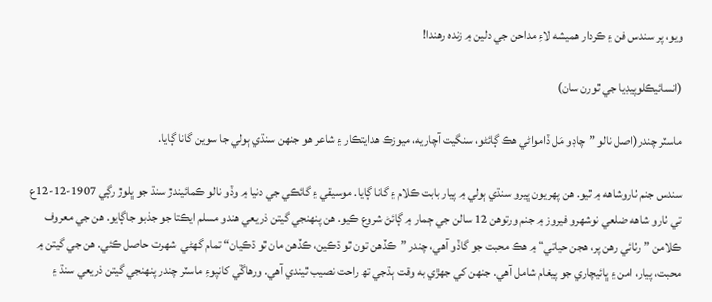ويو، پر سندس فن ۽ ڪردار هميشه لاءِ مداحن جي دلين ۾ زنده رهندا!

(انسائيڪلوپيڊيا جي ٿورن سان)

ماسٽر چندر(اصل نالو ”چاڊو مَل ڏامواڻي هڪ ڳائڻو، سنگيت آچاريه، ميوزڪ هدايتڪار ۽ شاعر هو جنهن سنڌي ٻولي جا سوين گانا ڳايا.

سندس جنم ٺاروشاهه ۾ ٿيو. هن پهريون ڀيرو سنڌي ٻولي ۾ پيار بابت ڪلام ۽ گانا ڳايا. موسيقي ۽ گائڪي جي دنيا ۾ وڏو نالو ڪمائيندڙ سنڌ جو ڀلوڙ رڳي 1907-12-12ع تي ٺارو شاهه ضلعي نوشهرو فيروز ۾ جنم ورتوهن 12 سالن جي ڄمار ۾ ڳائڻ شروع ڪيو. هن پنهنجي گيتن ذريعي هندو مسلم ايڪتا جو جذبو جاڳايو. هن جي معروف ڪلامن ”رٺائي رهن پر، هجن حياتي“ ۾ هڪ محبت جو گاڏو آهي، چندر ”ڪڏهن تون ٿو ڌڪين، ڪڏهن مان ٿو ڌڪيان“ تمام گهڻي  شهرت حاصل ڪئي. هن جي گيتن ۾ محبت، پيار، امن ۽ ڀائيچاري جو پيغام شامل آهي. جنهن کي جهڙي به وقت ٻڌجي تھ راحت نصيب ٿيندي آهي. ورهاڱي کانپوءِ ماسٽر چندر پنهنجي گيتن ذريعي سنڌ ۽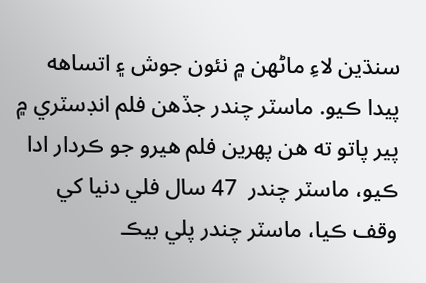سنڌين لاءِ ماڻهن ۾ نئون جوش ۽ اتساهه پيدا ڪيو. ماسٽر چندر جڏهن فلم انڊسٽري ۾ پير پاتو ته هن پهرين فلم هيرو جو ڪردار ادا ڪيو، ماسٽر چندر  47 سال فلي دنيا کي وقف ڪيا، ماسٽر چندر پلي بيڪ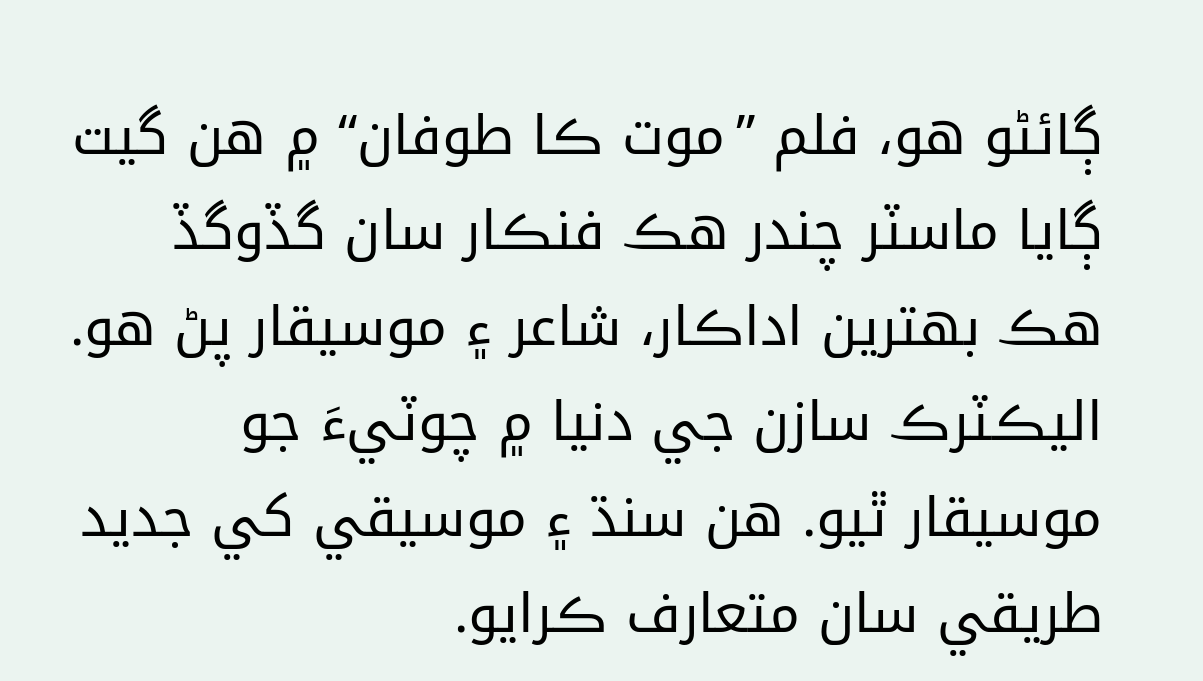ڳائڻو هو، فلم ”موت ڪا طوفان“ ۾ هن گيت ڳايا ماسٽر چندر هڪ فنڪار سان گڏوگڏ هڪ بهترين اداڪار، شاعر ۽ موسيقار پڻ هو. اليڪٽرڪ سازن جي دنيا ۾ چوٽيءَ جو موسيقار ٿيو. هن سنڌ ۽ موسيقي کي جديد طريقي سان متعارف ڪرايو.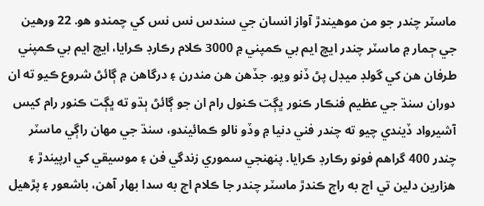ماسٽر چندر جو من موهيندڙ آواز انسان جي سندس نس نس کي چمندو هو. 22 ورهين جي ڄمار ۾ ماسٽر چندر ايڇ ايم بي ڪمپني ۾ 3000 ڪلام رڪارڊ ڪرايا، ايڇ ايم بي ڪمپني طرفان هن کي گولڊ ميڊل پڻ ڏنو ويو. جڏهن هن مندرن ۽ درگاهن ۾ ڳائڻ شروع ڪيو ته ان دوران سنڌ جي عظيم فنڪار ڪنور ڀڳت ڪنول رام ان جو ڳائڻ ٻڌو ته ڀڳت ڪنور رام کيس آشيرواد ڏيندي چيو ته چندر فني دنيا ۾ وڏو نالو ڪمائيندو، سنڌ جي مهان راڳي ماسٽر چندر 400 گراهم فونو رڪارڊ ڪرايا. پنهنجي سموري زندگي فن ۽ موسيقي کي ارپيندڙ ۽ هزارين دلين تي اڄ به راڄ ڪندڙ ماسٽر چندر جا ڪلام اڄ به سدا بهار آهن، باشعور ۽ پڙهيل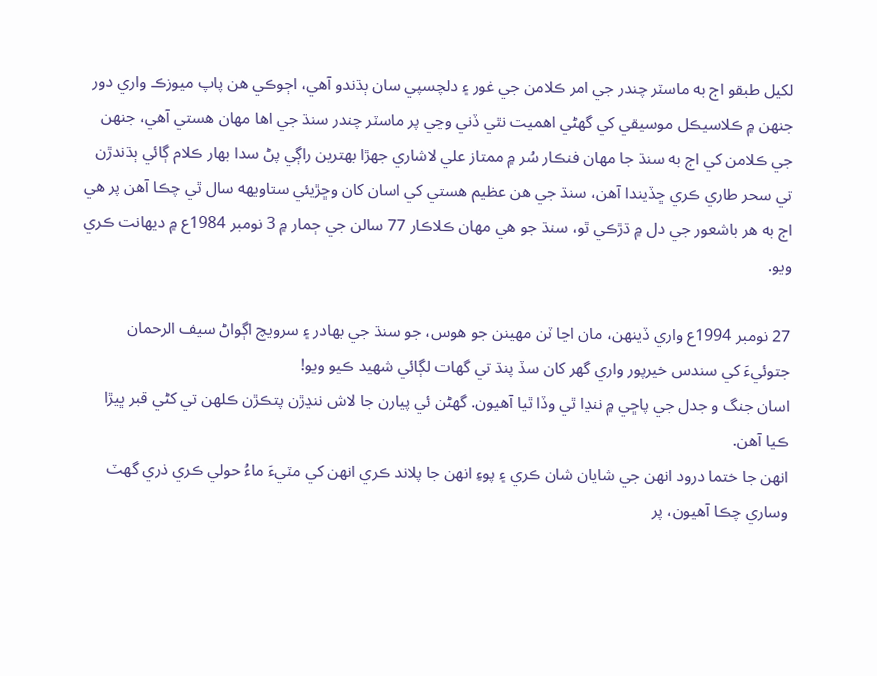لکيل طبقو اڄ به ماسٽر چندر جي امر ڪلامن جي غور ۽ دلچسپي سان ٻڌندو آهي، اڄوڪي هن پاپ ميوزڪ واري دور جنهن ۾ ڪلاسيڪل موسيقي کي گهڻي اهميت نٿي ڏني وڃي پر ماسٽر چندر سنڌ جي اها مهان هستي آهي، جنهن جي ڪلامن کي اڄ به سنڌ جا مهان فنڪار سُر ۾ ممتاز علي لاشاري جهڙا بهترين راڳي پڻ سدا بهار ڪلام ڳائي ٻڌندڙن تي سحر طاري ڪري ڇڏيندا آهن، سنڌ جي هن عظيم هستي کي اسان کان وڇڙيئي ستاويهه سال ٿي چڪا آهن پر هي اڄ به هر باشعور جي دل ۾ ڌڙڪي ٿو، سنڌ جو هي مهان ڪلاڪار 77 سالن جي ڄمار ۾ 3 نومبر 1984ع ۾ ديهانت ڪري ويو.

27 نومبر 1994ع واري ڏينھن، مان اڃا ٽن مھينن جو ھوس، جو سنڌ جي بھادر ۽ سرويچ اڳواڻ سيف الرحمان جتوئيءَ کي سندس خيرپور واري گھر کان سڏ پنڌ تي گھات لڳائي شھيد ڪيو ويو!
اسان جنگ و جدل جي پاڇي ۾ ننڍا ٿي وڏا ٿيا آھيون. گھڻن ئي پيارن جا لاش ننڍڙن پتڪڙن ڪلھن تي کڻي قبر ڀيڙا ڪيا آھن.
انھن جا ختما درود انھن جي شايان شان ڪري ۽ پوءِ انھن جا پلاند ڪري انھن کي مٽيءَ ماءُ حولي ڪري ذري گھٽ وساري چڪا آھيون، پر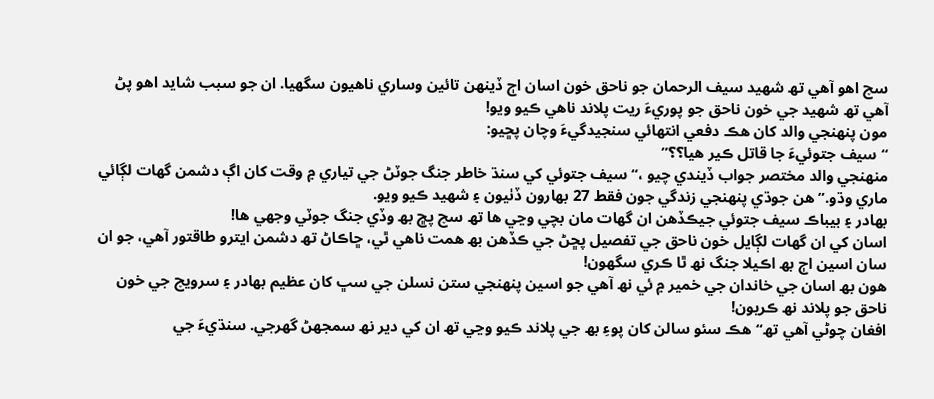سچ اھو آھي تھ شھيد سيف الرحمان جو ناحق خون اسان اڄ ڏينھن تائين وساري ناھيون سگھيا. ان جو سبب شايد اھو پڻ آھي تھ شھيد جي خون ناحق جو پوريءَ ريت پلاند ناھي ڪيو ويو!
مون پنھنجي والد کان ھڪ دفعي انتھائي سنجيدگيءَ وچان پڇيو:
“سيف جتوئيءَ جا قاتل ڪير ھيا؟؟”
منھنجي والد مختصر جواب ڏيندي چيو ،“سيف جتوئي کي سنڌ خاطر جنگ جوٽڻ جي تياري ۾ وقت کان اڳ دشمن گھات لڳائي ماري وڌو.” ھن جوڌي پنھنجي زندگي جون فقط 27 بھارون ڏٺيون ۽ شھيد ڪيو ويو.
بھادر ۽ بيباڪ سيف جتوئي جيڪڏھن ان گھات مان بچي وڃي ھا تھ سچ پڇ بھ وڏي جنگ جوٽي وجھي ھا!
اسان کي ان گھات لڳايل خون ناحق جي تفصيل پڇڻ جي ڪڏھن بھ ھمت ناھي ٿي، ڇاڪاڻ تھ دشمن ايترو طاقتور آھي، جو ان سان اسين اڄ بھ اڪيلا جنگ نھ ٿا ڪري سگھون!
ھون بھ اسان جي خاندان جي خمير ۾ ئي نھ آھي جو اسين پنھنجي ستن نسلن جي سڀ کان عظيم بھادر ۽ سرويچ جي خون ناحق جو پلاند نھ ڪريون!
افغان چوڻي آھي تھ“ھڪ سئو سالن کان پوءِ بھ جي پلاند ڪيو وڃي تھ ان کي دير نھ سمجھڻ گھرجي. سنڌيءَ جي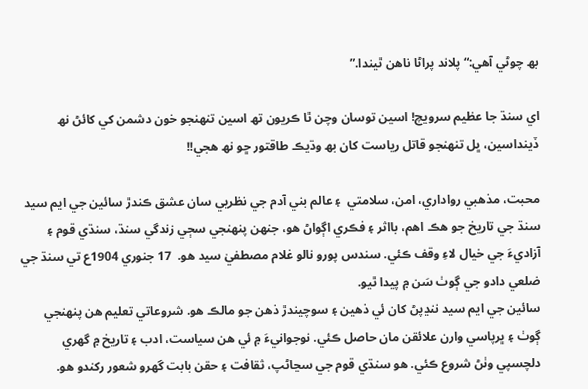بھ چوڻي آھي:“پلاند پراڻا ناھن ٿيندا.”

اي سنڌ جا عظيم سرويچ! اسين توسان وچن ٿا ڪريون تھ اسين تنھنجو خون دشمن کي کائڻ نھ ڏينداسين، ڀل تنھنجو قاتل رياست کان بھ وڌيڪ طاقتور ڇو نھ ھجي!!

محبت، مذھبي رواداري، امن، سلامتي  ۽ عالم بني آدم جي نظريي سان عشق ڪندڙ سائين جي ايم سيد سنڌ جي تاريخ جو هڪ اهم، بااثر ۽ فڪري اڳواڻ هو، جنهن پنهنجي سڄي زندگي سنڌ، سنڌي قوم ۽ آزاديءَ جي خيال لاءِ وقف ڪئي. سندس پورو نالو غلام مصطفيٰ سيد هو.  17 جنوري 1904ع تي سنڌ جي ضلعي دادو جي ڳوٺ سَن ۾ پيدا ٿيو.
سائين جي ايم سيد ننڍپڻ کان ئي ذهين ۽ سوچيندڙ ذهن جو مالڪ هو. شروعاتي تعليم هن پنهنجي ڳوٺ ۽ ڀرپاسي وارن علائقن مان حاصل ڪئي. نوجوانيءَ ۾ ئي هن سياست، ادب ۽ تاريخ ۾ گهري دلچسپي وٺڻ شروع ڪئي. هو سنڌي قوم جي سڃاڻپ، ثقافت ۽ حقن بابت گهرو شعور رکندو هو.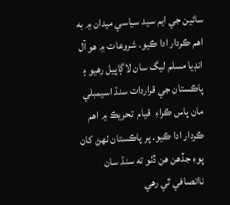سائين جي ايم سيد سياسي ميدان ۾ به اهم ڪردار ادا ڪيو. شروعات ۾ هو آل انڊيا مسلم ليگ سان لاڳاپيل رهيو ۽ پاڪستان جي قراردات سنڌ اسيمبلي مان پاس ڪراءِ  قيام  تحريڪ ۾ اھم ڪردار ادا ڪيو. پر پاڪستان ٺهڻ کان پوءِ جڏهن هن ڏٺو ته سنڌ سان ناانصافي ٿي رهي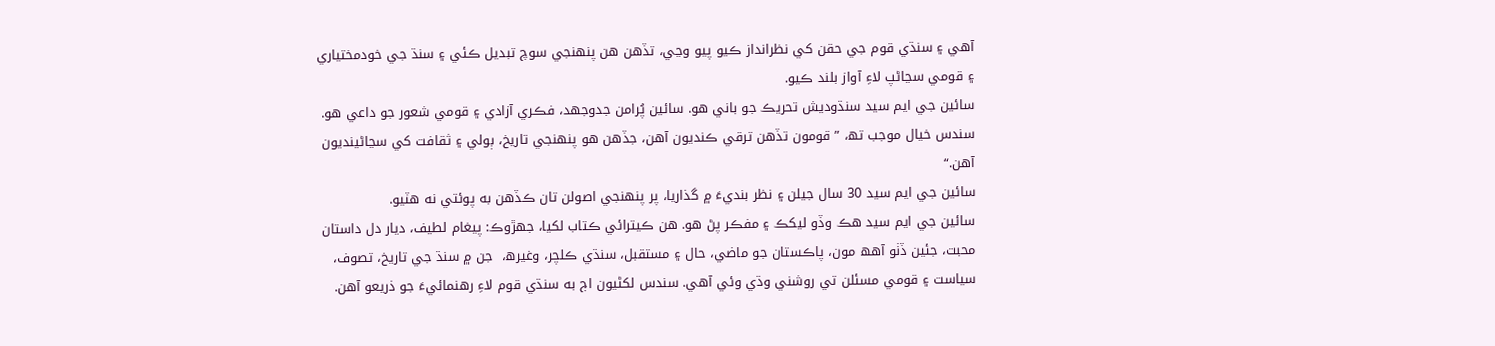آهي ۽ سنڌي قوم جي حقن کي نظرانداز ڪيو پيو وڃي، تڏهن هن پنهنجي سوچ تبديل ڪئي ۽ سنڌ جي خودمختياري ۽ قومي سڃاڻپ لاءِ آواز بلند ڪيو.
سائين جي ايم سيد سنڌوديش تحريڪ جو باني هو. سائين پُرامن جدوجهد، فڪري آزادي ۽ قومي شعور جو داعي هو. سندس خيال موجب تھ، ”قومون تڏهن ترقي ڪنديون آهن، جڏهن هو پنهنجي تاريخ، ٻولي ۽ ثقافت کي سڃاڻينديون آهن.“
سائين جي ايم سيد 30 سال جيلن ۽ نظر بنديءَ ۾ گذاريا، پر پنهنجي اصولن تان ڪڏهن به پوئتي نه هٽيو.
سائين جي ايم سيد هڪ وڏو ليکڪ ۽ مفڪر پڻ هو. هن ڪيترائي ڪتاب لکيا، جھڙوڪ: پيغام لطيف، ديار دل داستان محبت، جئين ڏٺو آھھ مون، پاڪستان جو ماضي، حال ۽ مستقبل، سنڌي ڪلچر، وغيرھ،  جن ۾ سنڌ جي تاريخ، تصوف، سياست ۽ قومي مسئلن تي روشني وڌي وئي آهي. سندس لکڻيون اڄ به سنڌي قوم لاءِ رهنمائيءَ جو ذريعو آهن.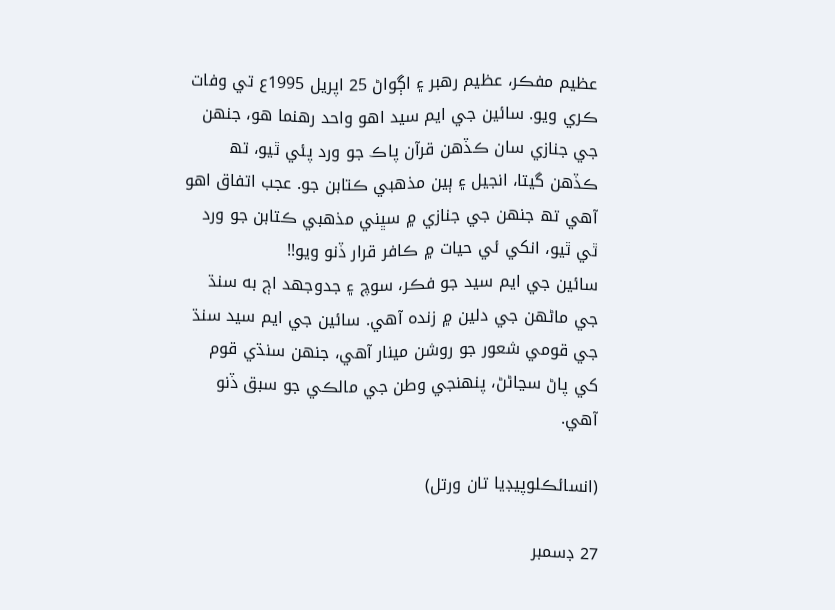عظيم مفڪر، عظيم رھبر ۽ اڳواڻ 25 اپريل 1995ع تي وفات ڪري ويو. سائين جي ايم سيد اھو واحد رھنما ھو، جنھن جي جنازي سان ڪڏھن قرآن پاڪ جو ورد پئي ٿيو، تھ ڪڏھن گيتا، انجيل ۽ ٻين مذھبي ڪتابن جو. عجب اتفاق اھو آھي تھ جنھن جي جنازي ۾ سڀني مذھبي ڪتابن جو ورد ٿي ٿيو، انکي ئي حيات ۾ ڪافر قرار ڏنو ويو!!
سائين جي ايم سيد جو فڪر، سوچ ۽ جدوجهد اڄ به سنڌ جي ماڻهن جي دلين ۾ زنده آهي. سائين جي ايم سيد سنڌ جي قومي شعور جو روشن مينار آھي، جنهن سنڌي قوم کي پاڻ سڃاڻڻ، پنھنجي وطن جي مالڪي جو سبق ڏنو آھي.

(انسائڪلوپيڊيا تان ورتل)

27 ڊسمبر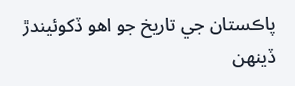پاڪستان جي تاريخ جو اهو ڏکوئيندڙ ڏينهن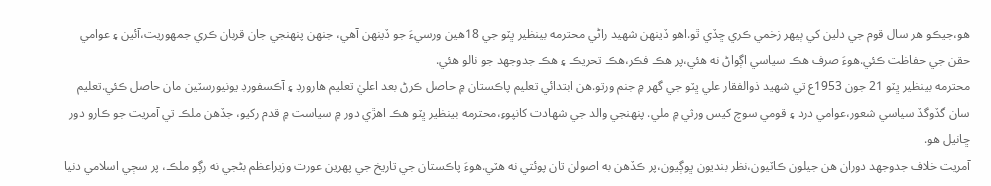هو،جيڪو هر سال قوم جي دلين کي ٻيهر زخمي ڪري ڇڏي ٿو.اهو ڏينهن شهيد راڻي محترمه بينظير ڀٽو جي 18هين ورسيءَ جو ڏينهن آهي، جنهن پنهنجي جان قربان ڪري جمهوريت،آئين ۽ عوامي حقن جي حفاظت ڪئي.هوءَ صرف هڪ سياسي اڳواڻ نه هئي،پر هڪ فڪر،هڪ تحريڪ ۽ هڪ جدوجهد جو نالو هئي.
محترمه بينظير ڀٽو 21 جون 1953ع تي شهيد ذوالفقار علي ڀٽو جي گهر ۾ جنم ورتو.هن ابتدائي تعليم پاڪستان ۾ حاصل ڪرڻ بعد اعليٰ تعليم هارورڊ ۽ آڪسفورڊ يونيورسٽين مان حاصل ڪئي.تعليم سان گڏوگڏ سياسي شعور،عوامي درد ۽ قومي سوچ کيس ورثي ۾ ملي. پنهنجي والد جي شهادت کانپوءِ،محترمه بينظير ڀٽو هڪ اهڙي دور ۾ سياست ۾ قدم رکيو، جڏهن ملڪ تي آمريت جو ڪارو دور ڇانيل هو.
آمريت خلاف جدوجهد دوران هن جيلون ڪاٽيون،نظر بنديون ڀوڳيون،پر ڪڏهن به اصولن تان پوئتي نه هٽي.هوءَ پاڪستان جي تاريخ جي پهرين عورت وزيراعظم بڻجي نه رڳو ملڪ، پر سڄي اسلامي دنيا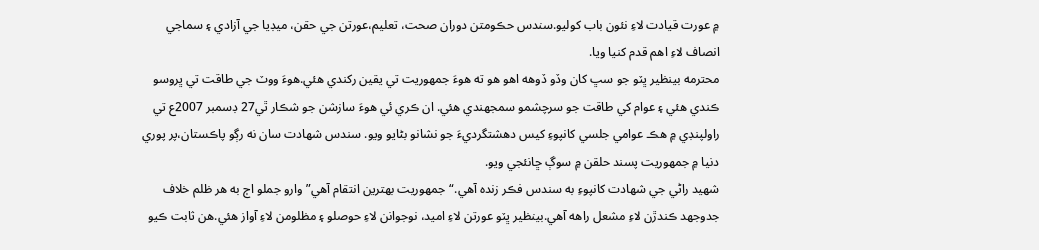۾ عورت قيادت لاءِ نئون باب کوليو.سندس حڪومتن دوران صحت، تعليم،عورتن جي حقن، ميڊيا جي آزادي ۽ سماجي انصاف لاءِ اهم قدم کنيا ويا.
محترمه بينظير ڀٽو جو سڀ کان وڏو ڏوهه اهو هو ته هوءَ جمهوريت تي يقين رکندي هئي.هوءَ ووٽ جي طاقت تي ڀروسو ڪندي هئي ۽ عوام کي طاقت جو سرچشمو سمجهندي هئي. ان ڪري ئي هوءَ سازشن جو شڪار ٿي27 ڊسمبر 2007ع تي راولپنڊي ۾ هڪ عوامي جلسي کانپوءِ کيس دهشتگرديءَ جو نشانو بڻايو ويو. سندس شهادت سان نه رڳو پاڪستان،پر پوري دنيا ۾ جمهوريت پسند حلقن ۾ سوڳ ڇانئجي ويو.
شهيد راڻي جي شهادت کانپوءِ به سندس فڪر زنده آهي.“جمهوريت بهترين انتقام آهي” وارو جملو اڄ به هر ظلم خلاف جدوجهد ڪندڙن لاءِ مشعل راهه آهي.بينظير ڀٽو عورتن لاءِ اميد، نوجوانن لاءِ حوصلو ۽ مظلومن لاءِ آواز هئي.هن ثابت ڪيو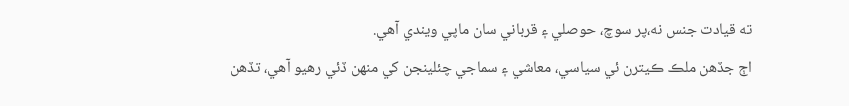ته قيادت جنس نه،پر سوچ، حوصلي ۽ قرباني سان ماپي ويندي آهي.
اڄ جڏهن ملڪ ڪيترن ئي سياسي، معاشي ۽ سماجي چئلينجن کي منهن ڏئي رهيو آهي، تڏهن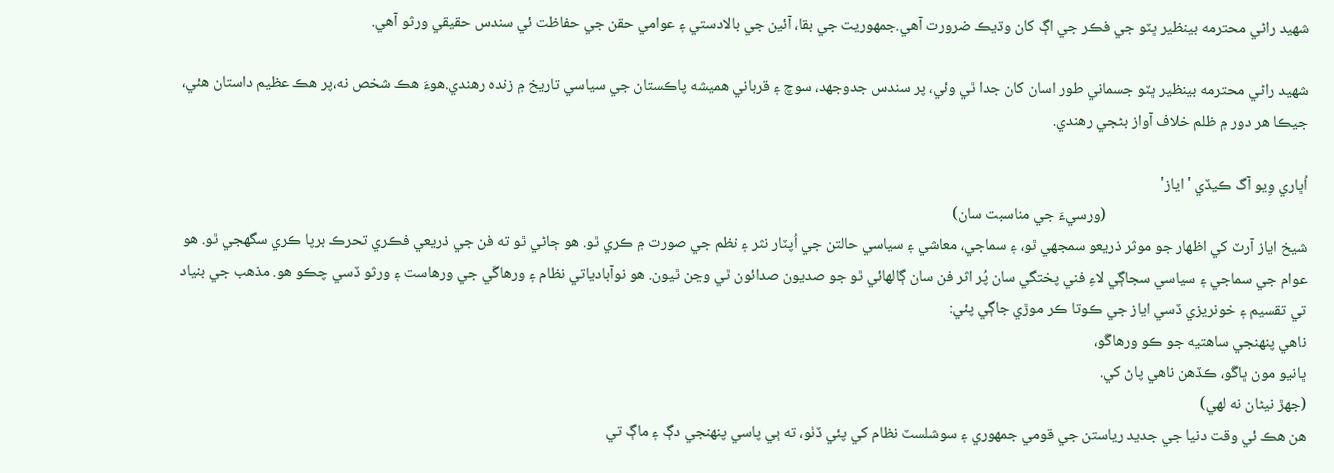شهيد راڻي محترمه بينظير ڀٽو جي فڪر جي اڳ کان وڌيڪ ضرورت آهي.جمهوريت جي بقا، آئين جي بالادستي ۽ عوامي حقن جي حفاظت ئي سندس حقيقي ورثو آهي.

شهيد راڻي محترمه بينظير ڀٽو جسماني طور اسان کان جدا ٿي وئي، پر سندس جدوجهد، سوچ ۽ قرباني هميشه پاڪستان جي سياسي تاريخ ۾ زنده رهندي.هوءَ هڪ شخص نه،پر هڪ عظيم داستان هئي، جيڪا هر دور ۾ ظلم خلاف آواز بڻجي رهندي.

اُڀاري وِيو آگ ڪيڏي 'اياز'
                                                         (ورسيءَ جي مناسبت سان)
شيخ اياز آرٽ کي اظهار جو موثر ذريعو سمجهي ٿو، ۽ سماجي، معاشي ۽ سياسي حالتن جي اُپٽار نثر ۽ نظم جي صورت ۾ ڪري ٿو. هو ڄاڻي ٿو ته فن جي ذريعي فڪري تحرڪ برپا ڪري سگهجي ٿو. هو عوام جي سماجي ۽ سياسي سجاڳي لاءِ فني پختگي سان پُر اثر فن سان ڳالهائي ٿو جو صديون صدائون ٿي وڃن ٿيون. هو نوآبادياتي نظام ۽ ورهاڱي جي ورهاست ۽ ورثو ڏسي چڪو هو. مذهب جي بنياد تي تقسيم ۽ خونريزي ڏسي اياز جي ڪوتا ڪر موڙي جاڳي پئي:
ناهي پنهنجي ساهتيه جو ڪو ورهاڱو،
ڀانيو مون ڀاڱو، ڪڏھن ناهي پاڻ کي.
(جهڙ نيڻان نه لهي)
هن هڪ ئي وقت دنيا جي جديد رياستن جي قومي جمهوري ۽ سوشلسٽ نظام کي پئي ڏٺو، ته ٻي پاسي پنهنجي دڳ ۽ ماڳ تي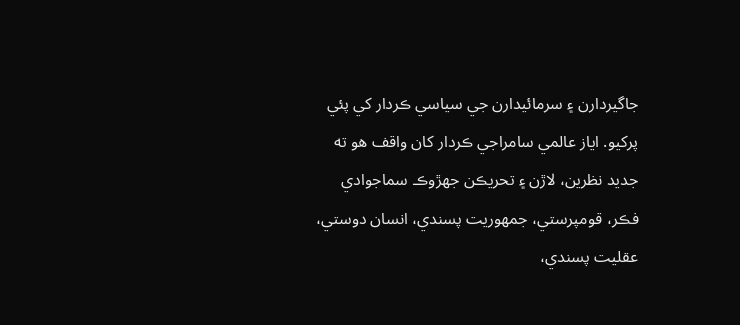جاگيردارن ۽ سرمائيدارن جي سياسي ڪردار کي پئي پرکيو. اياز عالمي سامراجي ڪردار کان واقف هو ته جديد نظرين، لاڙن ۽ تحريڪن جهڙوڪ سماجوادي فڪر، قومپرستي، جمهوريت پسندي، انسان دوستي، عقليت پسندي،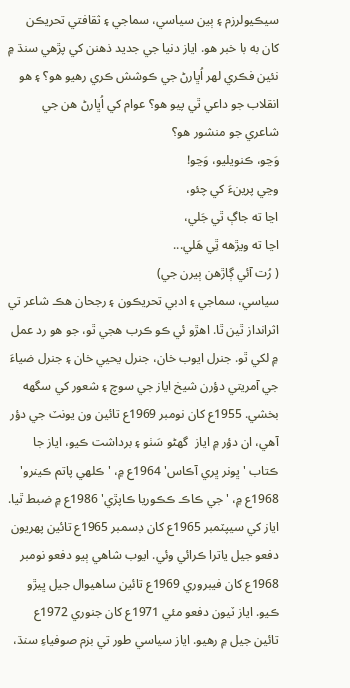سيڪيولرزم ۽ ٻين سياسي، سماجي ۽ ثقافتي تحريڪن کان به با خبر هو. اياز دنيا جي جديد ذهنن کي پڙهي سنڌ ۾ نئين فڪري لهر اُڀارڻ جي ڪوشش ڪري رهيو هو؟ ۽ هو انقلاب جو داعي ٿي پيو هو؟ عوام کي اُڀارڻ هن جي شاعري جو منشور هو؟
وَڃو، ڪنويليو، وَڃو!
وڃي پرينءَ کي چئو،
اڃا ته جاڳ ٿي جَلي،
اڃا ته ويڙهه ٿِي هَلي...
( رُت آئي ڳاڙهن ٻيرن جي)
سياسي، سماجي ۽ ادبي تحريڪون ۽ رجحان هڪ شاعر تي اثرانداز ٿين ٿا. اهڙو ئي ڪو ڪرب هجي ٿو، جو هو رد عمل ۾ لکي ٿو. جنرل ايوب خان، جنرل يحيي خان ۽ جنرل ضياءَ جي آمريتي دؤرن شيخ اياز جي سوچ ۽ شعور کي سگھه بخشي. 1955ع کان نومبر 1969ع تائين ون يونٽ جي دؤر آهي، ان دؤر ۾ اياز  گهڻو سَٺو ۽ برداشت ڪيو، اياز جا ڪتاب 'ڀونر ڀري آڪاس' 1964ع ۾، 'ڪلهي پاتم ڪينرو' 1968ع ۾، 'جي ڪاڪ ڪڪوريا ڪاپڙي' 1986ع ۾ ضبط ٿيا. اياز کي سيپٽمبر 1965ع کان ڊسمبر 1965ع تائين پهريون دفعو جيل ياترا ڪرائي وئي. ايوب شاهي ٻيو دفعو نومبر 1968ع کان فيبروري 1969ع تائين ساهيوال جيل ڀيڙو ڪيو. اياز ٽيون دفعو مئي 1971ع کان جنوري 1972ع تائين جيل ۾ رهيو. اياز سياسي طور تي بزم صوفياءِ سنڌ،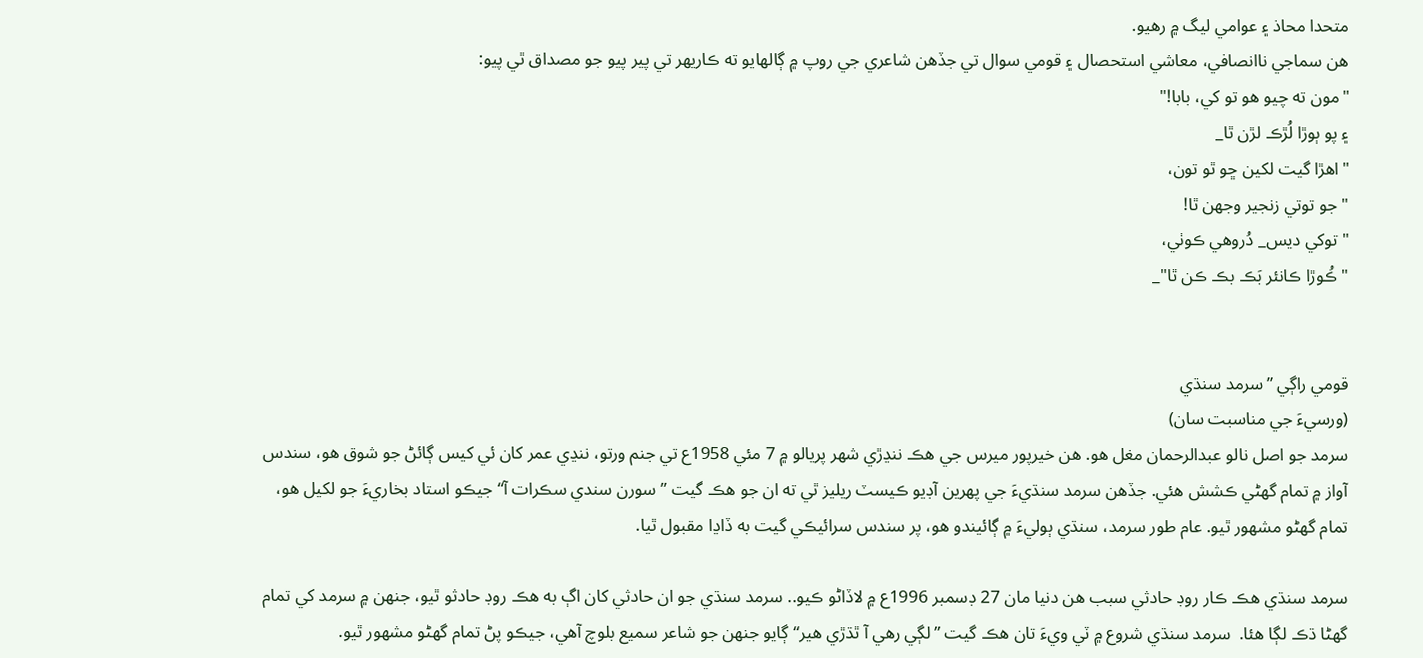متحدا محاذ ۽ عوامي ليگ ۾ رهيو.
هن سماجي ناانصافي، معاشي استحصال ۽ قومي سوال تي جڏهن شاعري جي روپ ۾ ڳالهايو ته ڪاريهر تي پير پيو جو مصداق ٿي پيو:
"مون ته چيو هو تو کي، بابا!"
۽ پو ٻوڙا لُڙڪ لڙن ٿا_
"اهڙا گيت لکين ڇو ٿو تون،
" جو توتي زنجير وجهن ٿا!
"توکي ديس_ دُروهي ڪوٺي،
" ڪُوڙا ڪانئر بَڪ بڪ ڪن ٿا"_


قومي راڳي ”سرمد سنڌي
(ورسيءَ جي مناسبت سان)
سرمد جو اصل نالو عبدالرحمان مغل هو. هن خيرپور ميرس جي هڪ ننڍڙي شهر پريالو ۾ 7 مئي 1958ع تي جنم ورتو، ننڍي عمر کان ئي کيس ڳائڻ جو شوق هو، سندس آواز ۾ تمام گهڻي ڪشش هئي. جڏهن سرمد سنڌيءَ جي پهرين آڊيو ڪيسٽ ريليز ٿي ته ان جو هڪ گيت ”سورن سندي سڪرات آ“ جيڪو استاد بخاريءَ جو لکيل هو، تمام گهڻو مشهور ٿيو. عام طور سرمد، سنڌي ٻوليءَ ۾ ڳائيندو هو، پر سندس سرائيڪي گيت به ڏاڍا مقبول ٿيا.

سرمد سنڌي هڪ ڪار روڊ حادثي سبب هن دنيا مان 27 ڊسمبر 1996ع ۾ لاڏاڻو ڪيو.. سرمد سنڌي جو ان حادثي کان اڳ به هڪ روڊ حادثو ٿيو، جنهن ۾ سرمد کي تمام گھڻا ڌڪ لڳا هئا.  سرمد سنڌي شروع ۾ ٽي ويءَ تان هڪ گيت ”لڳي رهي آ ٿڌڙي هير“ ڳايو جنهن جو شاعر سميع بلوچ آهي، جيڪو پڻ تمام گھڻو مشهور ٿيو.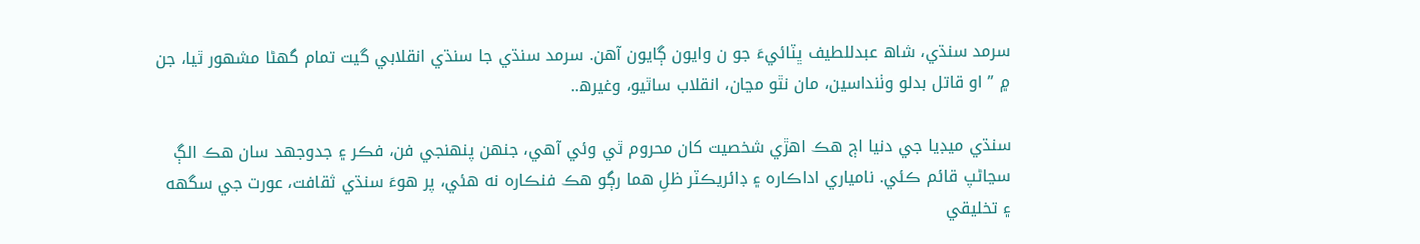سرمد سنڌي، شاھ عبدللطيف ڀٽائيءَ جو ن وايون ڳايون آهن. سرمد سنڌي جا سنڌي انقلابي گيت تمام گھڻا مشهور ٿيا، جن ۾ ” او قاتل بدلو وٺنداسين، مان نٿو مڃان، انقلاب ساٿيو، وغيرھ..

سنڌي ميڊيا جي دنيا اڄ هڪ اهڙي شخصيت کان محروم ٿي وئي آهي، جنهن پنهنجي فن، فڪر ۽ جدوجهد سان هڪ الڳ سڃاڻپ قائم ڪئي. نامياري اداڪاره ۽ ڊائريڪٽر ظلِ هما رڳو هڪ فنڪاره نه هئي، پر هوءَ سنڌي ثقافت، عورت جي سگهه ۽ تخليقي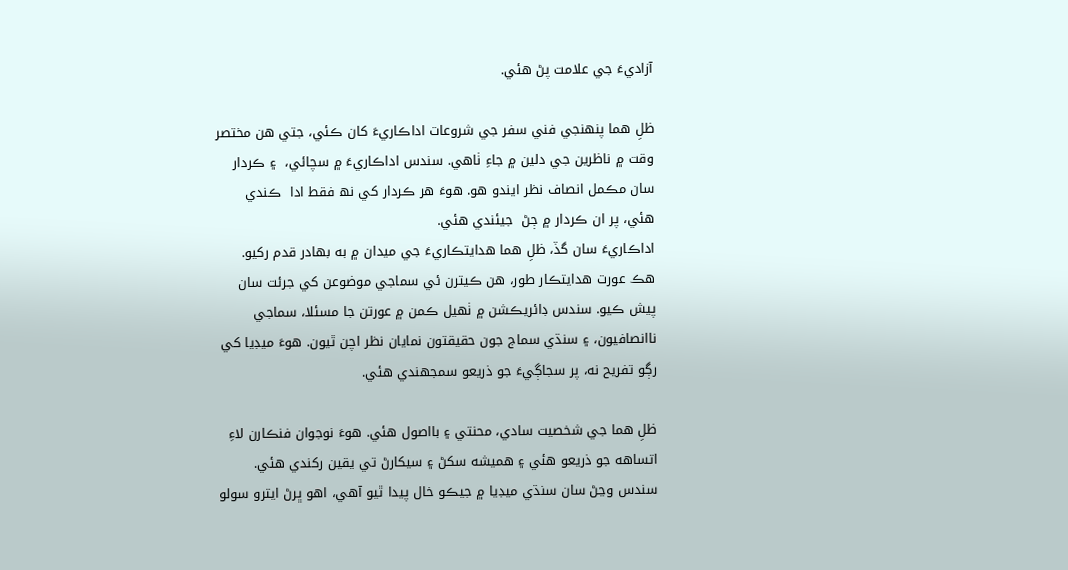آزاديءَ جي علامت پڻ هئي.

ظلِ هما پنهنجي فني سفر جي شروعات اداڪاريءَ کان ڪئي، جتي هن مختصر وقت ۾ ناظرین جي دلين ۾ جاءِ ٺاهي. سندس اداڪاريءَ ۾ سچائي،  ۽ ڪردار سان مڪمل انصاف نظر ايندو هو. هوءَ هر ڪردار کي نھ فقط ادا  ڪندي هئي، پر ان ڪردار ۾ ڄڻ  جيئندي هئي.
اداڪاريءَ سان گڏ، ظلِ هما هدايتڪاريءَ جي ميدان ۾ به بهادر قدم رکيو. هڪ عورت هدايتڪار طور، هن ڪيترن ئي سماجي موضوعن کي جرئت سان پيش ڪيو. سندس ڊائريڪشن ۾ ٺهيل ڪمن ۾ عورتن جا مسئلا، سماجي ناانصافيون، ۽ سنڌي سماج جون حقيقتون نمايان نظر اچن ٿيون. هوءَ ميڊيا کي رڳو تفريح نه، پر سجاڳيءَ جو ذريعو سمجهندي هئي.

ظلِ هما جي شخصيت سادي، محنتي ۽ بااصول هئي. هوءَ نوجوان فنڪارن لاءِ اتساهه جو ذريعو هئي ۽ هميشه سکڻ ۽ سيکارڻ تي يقين رکندي هئي. سندس وڃڻ سان سنڌي ميڊيا ۾ جيڪو خال پيدا ٿيو آهي، اهو ڀرڻ ايترو سولو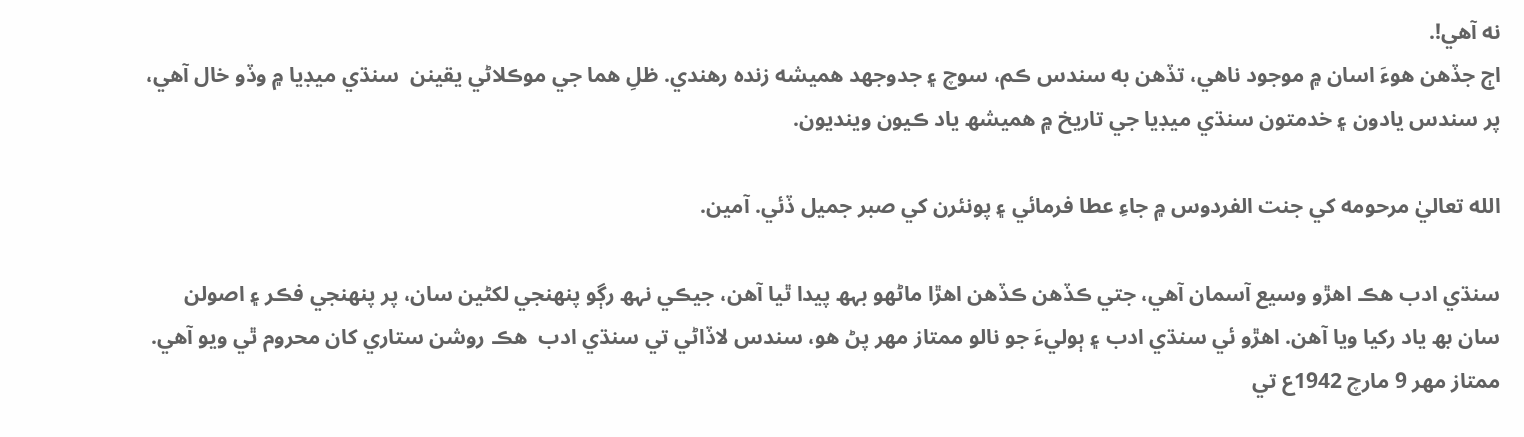نه آھي!.
اڄ جڏهن هوءَ اسان ۾ موجود ناهي، تڏهن به سندس ڪم، سوچ ۽ جدوجهد هميشه زنده رهندي. ظلِ هما جي موڪلاڻي يقينن  سنڌي ميڊيا ۾ وڏو خال آهي، پر سندس يادون ۽ خدمتون سنڌي ميڊيا جي تاريخ ۾ ھميشھ ياد ڪيون وينديون.

الله تعاليٰ مرحومه کي جنت الفردوس ۾ جاءِ عطا فرمائي ۽ پونئرن کي صبر جميل ڏئي. آمين.

سنڌي ادب هڪ اهڙو وسيع آسمان آهي، جتي ڪڏهن ڪڏهن اهڙا ماڻهو بہھ پيدا ٿيا آهن، جيڪي نہھ رڳو پنهنجي لکڻين سان، پر پنهنجي فڪر ۽ اصولن  سان بھ ياد رکيا ويا آهن. اهڙو ئي سنڌي ادب ۽ ٻوليءَ جو نالو ممتاز مھر پڻ هو، سندس لاڏاڻي تي سنڌي ادب  هڪ روشن ستاري کان محروم ٿي ويو آهي.
ممتاز مھر 9 مارچ 1942ع تي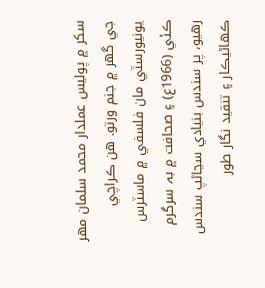سکر ۾ پوليس عملدار محمد سلمان مھر جي گهر ۾ جنم ورتو. هن ڪراچي يونيورسٽي مان فلسفي ۾ ماسٽرس ڪئي (1966ع) ۽ صحافت ۾ بہ سرگرم رهيو، پر سندس بنيادي سڃاڻپ سندس ڪهاڻيڪار ۽ تنقيد نگار طور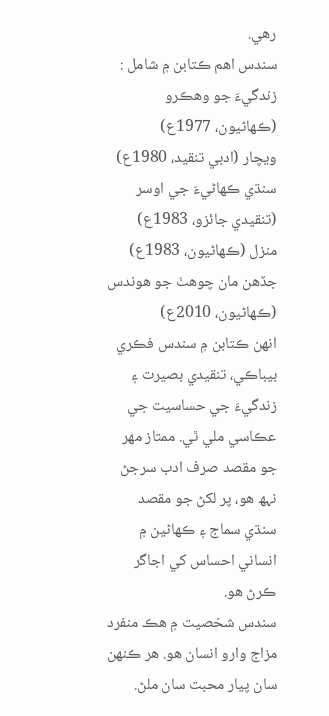رهي.
سندس اهم ڪتابن ۾ شامل :
زندگيءَ جو وهڪرو (ڪهاڻيون، 1977ع)
ويچار (ادبي تنقيد، 1980ع)
سنڌي ڪهاڻيءَ جي اوسر (تنقيدي جائزو، 1983ع)
منزل (ڪهاڻيون، 1983ع)
جڏهن مان چوهٺ جو هوندس (ڪهاڻيون، 2010ع)
انهن ڪتابن ۾ سندس فڪري بيباڪي، تنقيدي بصيرت ۽ زندگيءَ جي حساسيت جي عڪاسي ملي ٿي. ممتاز مھر جو مقصد صرف ادب سرجڻ نہھ هو، پر لکڻ جو مقصد سنڌي سماج ۽ ڪهاڻين ۾ انساني احساس کي اجاگر ڪرڻ هو.
سندس شخصيت ۾ هڪ منفرد مزاج وارو انسان هو. هر ڪنهن سان پيار محبت سان ملڻ.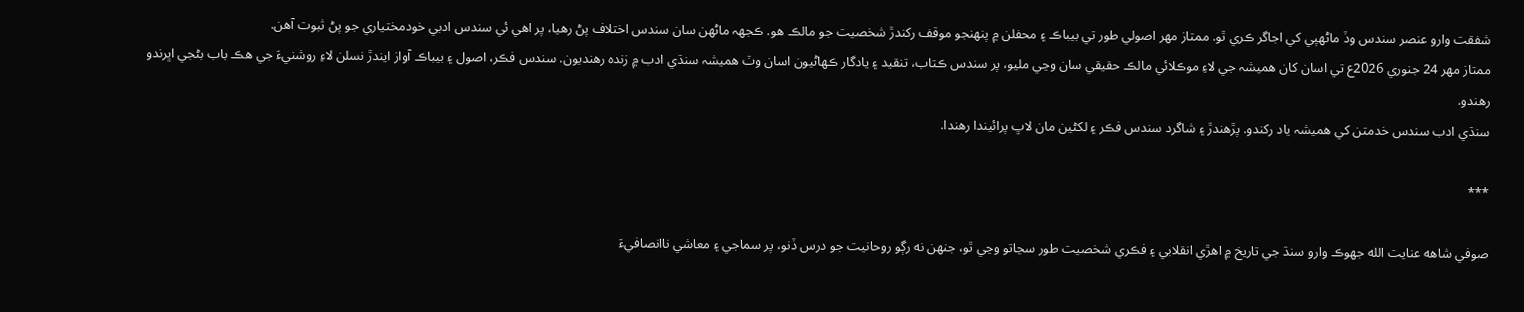شفقت وارو عنصر سندس وڏ ماڻهپي کي اجاگر ڪري ٿو. ممتاز مهر اصولي طور تي بيباڪ ۽ محفلن ۾ پنهنجو موقف رکندڙ شخصيت جو مالڪ هو. ڪجهہ ماڻهن سان سندس اختلاف پڻ رهيا، پر اهي ئي سندس ادبي خودمختياري جو پڻ ثبوت آهن.
ممتاز مھر 24 جنوري 2026ع تي اسان کان هميشہ جي لاءِ موڪلائي مالڪ حقيقي سان وڃي مليو، پر سندس ڪتاب، تنقيد ۽ يادگار ڪهاڻيون اسان وٽ هميشہ سنڌي ادب ۾ زنده رهنديون. سندس فڪر، اصول ۽ بيباڪ آواز ايندڙ نسلن لاءِ روشنيءَ جي هڪ باب بڻجي اڀرندو رهندو.
سنڌي ادب سندس خدمتن کي هميشہ ياد رکندو. پڙهندڙ ۽ شاگرد سندس فڪر ۽ لکڻين مان لاڀ پرائيندا رهندا.

***

صوفي شاهه عنايت الله جهوڪ وارو سنڌ جي تاريخ ۾ اهڙي انقلابي ۽ فڪري شخصيت طور سڃاتو وڃي ٿو، جنهن نه رڳو روحانيت جو درس ڏنو، پر سماجي ۽ معاشي ناانصافيءَ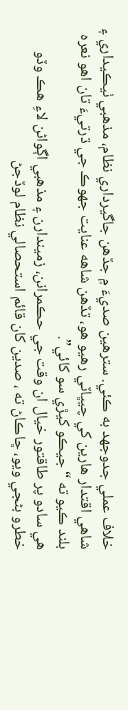خلاف عملي جدوجهد به ڪئي. سترهين صديءَ ۾ جڏهن جاگيرداري نظام، مذهبي ٺيڪيداري ۽ شاهي اقتدار هارين کي چيڀاٽي رهيو هو، تڏهن شاهه عنايت جهوڪ جي ڌرتيءَ تان اهو نعره بلند ڪيو ته “جيڪو کيڙي سو کائي”.
هي سادو پر طاقتور خيال ان وقت جي حڪمرانن، زميندارن ۽ مذهبي اڳواڻن لاءِ هڪ وڏو خطرو بڻجي ويو، ڇاڪاڻ ته ، صدين کان قائم استحصالي نظام لوڏجڻ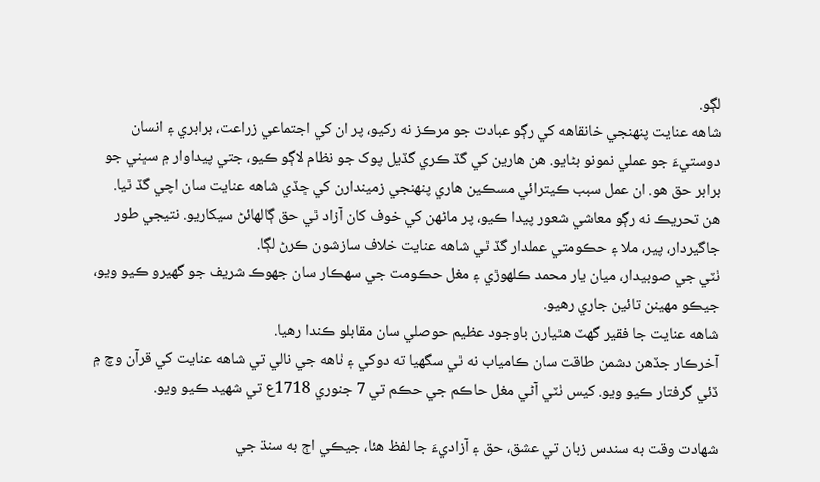لڳو.
شاهه عنايت پنهنجي خانقاهه کي رڳو عبادت جو مرڪز نه رکيو، پر ان کي اجتماعي زراعت، برابري ۽ انسان دوستيءَ جو عملي نمونو بڻايو. هن هارين کي گڏ ڪري گڏيل پوک جو نظام لاڳو ڪيو، جتي پيداوار ۾ سڀني جو برابر حق هو. ان عمل سبب ڪيترائي مسڪين هاري پنهنجي زميندارن کي ڇڏي شاهه عنايت سان اچي گڏ ٿيا. هن تحريڪ نه رڳو معاشي شعور پيدا ڪيو، پر ماڻهن کي خوف کان آزاد ٿي حق ڳالهائڻ سيکاريو. نتيجي طور جاگيردار، پير، ملا ۽ حڪومتي عملدار گڏ ٿي شاهه عنايت خلاف سازشون ڪرڻ لڳا.
ٺٽي جي صوبيدار، ميان يار محمد ڪلهوڙي ۽ مغل حڪومت جي سهڪار سان جهوڪ شريف جو گهيرو ڪيو ويو، جيڪو مهينن تائين جاري رهيو.
شاهه عنايت جا فقير گهٽ هٿيارن باوجود عظيم حوصلي سان مقابلو ڪندا رهيا.
آخرڪار جڏهن دشمن طاقت سان ڪامياب نه ٿي سگهيا ته دوکي ۽ ٺاهه جي نالي تي شاهه عنايت کي قرآن وچ ۾ ڏئي گرفتار ڪيو ويو. کيس ٺٽي آڻي مغل حاڪم جي حڪم تي 7 جنوري 1718ع تي شهيد ڪيو ويو.

شهادت وقت به سندس زبان تي عشق، حق ۽ آزاديءَ جا لفظ هئا، جيڪي اڄ به سنڌ جي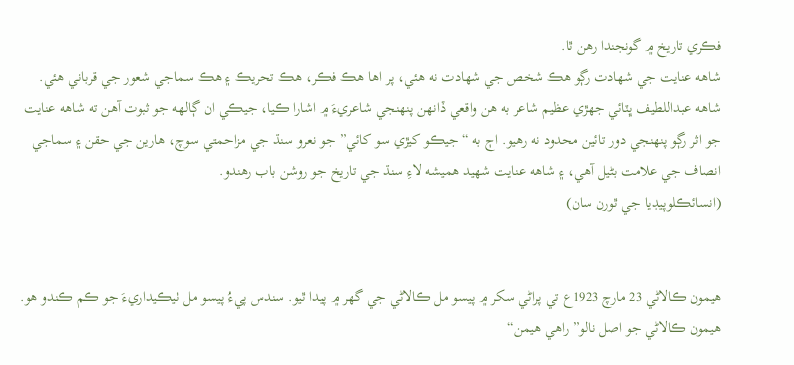فڪري تاريخ ۾ گونجندا رهن ٿا.
شاهه عنايت جي شهادت رڳو هڪ شخص جي شهادت نه هئي، پر اها هڪ فڪر، هڪ تحريڪ ۽ هڪ سماجي شعور جي قرباني هئي.
شاهه عبداللطيف ڀٽائي جهڙي عظيم شاعر به هن واقعي ڏانهن پنهنجي شاعريءَ ۾ اشارا ڪيا، جيڪي ان ڳالهه جو ثبوت آهن ته شاهه عنايت جو اثر رڳو پنهنجي دور تائين محدود نه رهيو. اڄ به “جيڪو کيڙي سو کائي” جو نعرو سنڌ جي مزاحمتي سوچ، هارين جي حقن ۽ سماجي انصاف جي علامت بڻيل آهي، ۽ شاهه عنايت شهيد هميشه لاءِ سنڌ جي تاريخ جو روشن باب رهندو.
(انسائڪلوپيڊيا جي ٿورن سان)


هيمون ڪالاڻي 23 مارچ 1923ع تي پراڻي سکر ۾ پيسو مل ڪالاڻي جي گهر ۾ پيدا ٿيو. سندس پيءُ پيسو مل ٺيڪيداريءَ جو ڪم ڪندو هو. هيمون ڪالاڻي جو اصل نالو” راهي هيمن“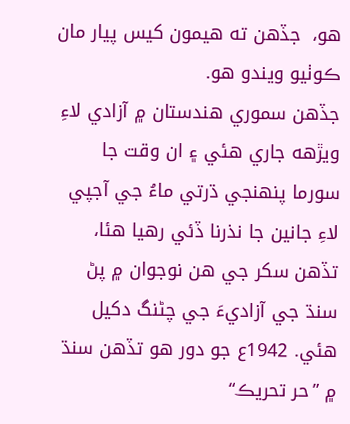هو،  جڏهن ته هيمون کيس پيار مان ڪوٺيو ويندو هو.
جڏهن سموري هندستان ۾ آزادي لاءِ ويڙهه جاري هئي ۽ ان وقت جا سورما پنهنجي ڌرتي ماءُ جي آجپي لاءِ جانين جا نذرنا ڏئي رهيا هئا، تڏهن سکر جي هن نوجوان ۾ پڻ سنڌ جي آزاديءَ جي چڻنگ دکيل هئي. 1942ع جو دور هو تڏهن سنڌ ۾ ”حر تحريڪ“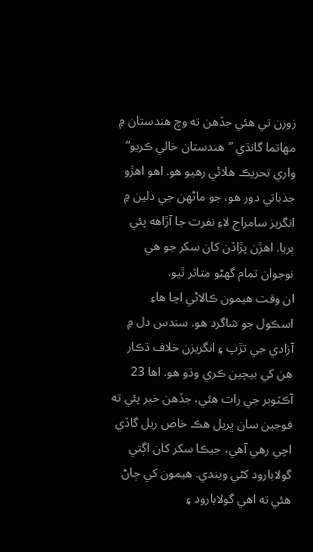زورن تي هئي جڏهن ته وچ هندستان ۾ مهاتما گانڌي ”هندستان خالي ڪريو“ واري تحريڪ هلائي رهيو هو. اهو اهڙو جذباتي دور هو، جو ماڻهن جي دلين ۾ انگريز سامراج لاءِ نفرت جا آڙاهه پئي ٻريا. اهڙن پڙاڏن کان سکر جو هي نوجوان تمام گهڻو متاثر ٿيو.
ان وقت هيمون ڪالاڻي اڃا هاءِ اسڪول جو شاگرد هو. سندس دل ۾ آزادي جي تڙپ ۽ انگريزن خلاف ڌڪار هن کي بيچين ڪري وڌو هو. اها 23 آڪٽوبر جي رات هئي، جڏهن خبر پئي ته فوجين سان ڀريل هڪ خاص ريل گاڏي اچي رهي آهي، جيڪا سکر کان اڳتي گولابارود کڻي ويندي. هيمون کي ڄاڻ هئي ته اهي گولابارود ۽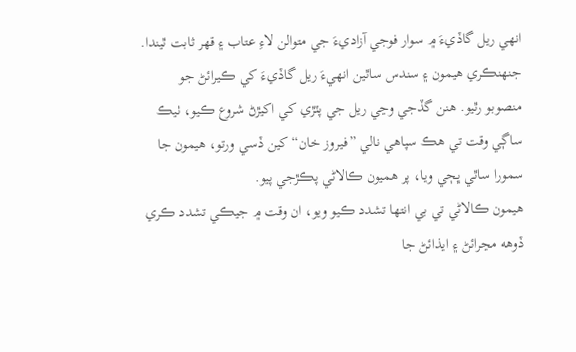انهي ريل گاڏيءَ ۾ سوار فوجي آزاديءَ جي متوالن لاءِ عتاب ۽ قهر ثابت ٿيندا. جنهنڪري ھيمون ۽ سندس ساٿين انهيءَ ريل گاڏيءَ کي ڪيرائڻ جو منصوبو رٿيو. هنن گڏجي وڃي ريل جي پٽڙي کي اکيڙڻ شروع ڪيو، ٺيڪ ساڳي وقت تي هڪ سپاهي نالي ”فيروز خان“ کين ڏسي ورتو، هيمون جا سمورا ساٿي ڀڄي ويا، پر هميون ڪالاڻي پڪڙجي پيو.
هيمون ڪالاڻي تي بي انتها تشدد ڪيو ويو، ان وقت ۾ جيڪي تشدد ڪري ڏوهه مڃرائڻ ۽ ايذائڻ جا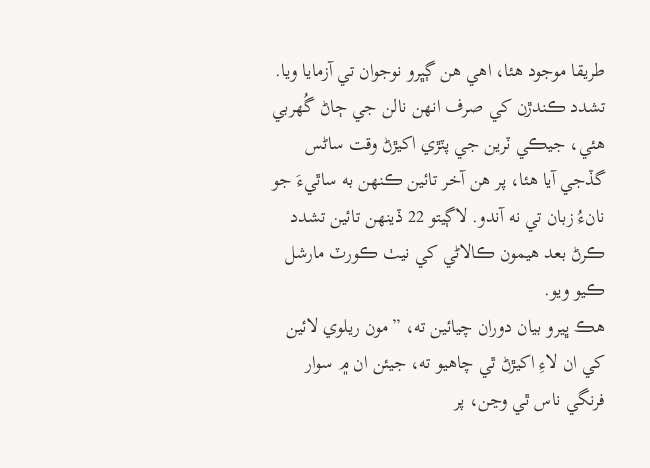طريقا موجود هئا، اهي هن ڳڀرو نوجوان تي آزمايا ويا. تشدد ڪندڙن کي صرف انهن نالن جي ڄاڻ گُهربي هئي، جيڪي ٽرين جي پٽڙي اکيڙڻ وقت ساڻس گڏجي آيا هئا، پر هن آخر تائين ڪنهن به ساٿيءَ جو نانءُ زبان تي نه آندو. لاڳيتو 22 ڏينهن تائين تشدد ڪرڻ بعد هيمون ڪالاڻي کي نيٺ ڪورٽ مارشل ڪيو ويو.
هڪ ڀيرو بيان دوران چيائين ته، ”مون ريلوي لائين کي ان لاءِ اکيڙڻ ٿي چاهيو ته، جيئن ان ۾ سوار فرنگي ناس ٿي وڃن، پر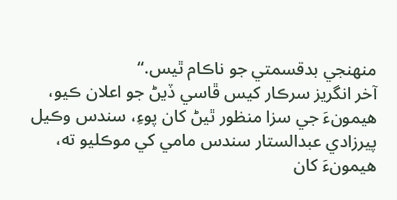منهنجي بدقسمتي جو ناڪام ٿيس.“
آخر انگريز سرڪار کيس ڦاسي ڏيڻ جو اعلان ڪيو، هيمونءَ جي سزا منظور ٿيڻ کان پوءِ، سندس وڪيل پيرزادي عبدالستار سندس مامي کي موڪليو ته، هيمونءَ کان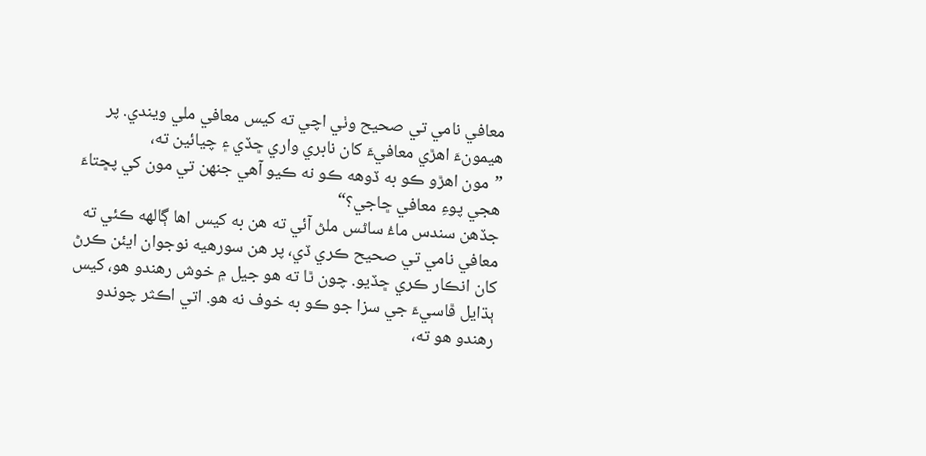معافي نامي تي صحيح وٺي اچي ته کيس معافي ملي ويندي. پر هيمونءَ اهڙي معافيءَ کان نابري واري ڇڏي ۽ چيائين ته،
”مون اهڙو ڪو به ڏوهه ڪو نه ڪيو آهي جنهن تي مون کي پڇتاءَ هجي پوءِ معافي ڇاجي؟“
جڏهن سندس ماءُ ساڻس ملڻ آئي ته هن به کيس اها ڳالهه ڪئي ته معافي نامي تي صحيح ڪري ڏي، پر هن سورهيه نوجوان ايئن ڪرڻ کان انڪار ڪري ڇڏيو. چون ٿا ته هو جيل ۾ خوش رهندو هو، کيس ٻڌايل ڦاسيءَ جي سزا جو ڪو به خوف نه هو. اتي اڪثر چوندو رهندو هو ته،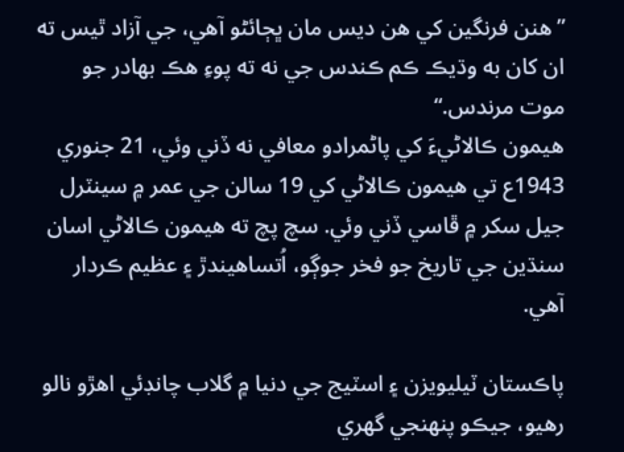”هنن فرنگين کي هن ديس مان ڀڄائڻو آهي، جي آزاد ٿيس ته ان کان به وڌيڪ ڪم ڪندس جي نه ته پوءِ هڪ بهادر جو موت مرندس.“
هيمون ڪالاڻيءَ کي پاڻمرادو معافي نه ڏني وئي، 21 جنوري 1943ع تي هيمون ڪالاڻي کي 19 سالن جي عمر ۾ سينٽرل جيل سکر ۾ ڦاسي ڏني وئي. سچ پچ ته هيمون ڪالاڻي اسان سنڌين جي تاريخ جو فخر جوڳو، اُتساهيندڙ ۽ عظيم ڪردار آهي.

پاڪستان ٽيليويزن ۽ اسٽيج جي دنيا ۾ گلاب چانڊئي اهڙو نالو رهيو، جيڪو پنهنجي گهري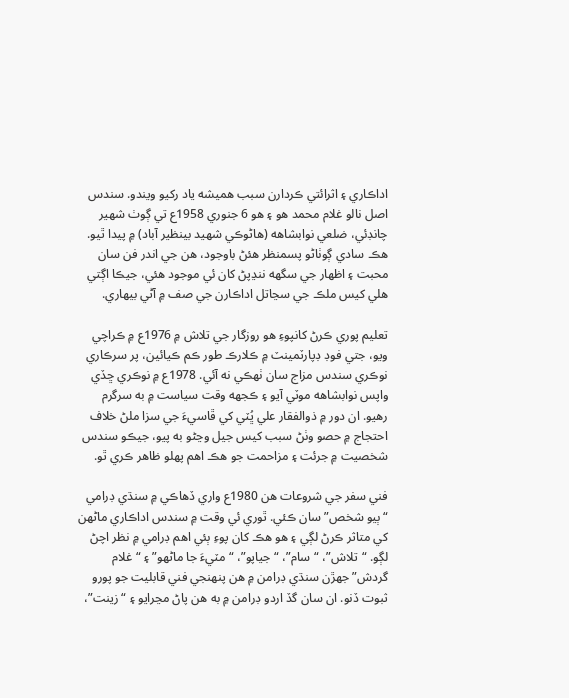اداڪاري ۽ اثرائتي ڪردارن سبب هميشه ياد رکيو ويندو. سندس اصل نالو غلام محمد هو ۽ هو 6 جنوري 1958ع تي ڳوٺ شهير چانڊئي، ضلعي نوابشاهه (هاڻوڪي شهيد بينظير آباد) ۾ پيدا ٿيو. هڪ سادي ڳوٺاڻو پسمنظر هئڻ باوجود، هن جي اندر فن سان محبت ۽ اظهار جي سگهه ننڍپڻ کان ئي موجود هئي، جيڪا اڳتي هلي کيس ملڪ جي سڃاتل اداڪارن جي صف ۾ آڻي بيهاري.

تعليم پوري ڪرڻ کانپوءِ هو روزگار جي تلاش ۾ 1976ع ۾ ڪراچي ويو، جتي فوڊ ڊپارٽمينٽ ۾ ڪلارڪ طور ڪم ڪيائين، پر سرڪاري نوڪري سندس مزاج سان ٺهڪي نه آئي. 1978ع ۾ نوڪري ڇڏي واپس نوابشاهه موٽي آيو ۽ ڪجهه وقت سياست ۾ به سرگرم رهيو. ان دور ۾ ذوالفقار علي ڀُٽي کي ڦاسيءَ جي سزا ملڻ خلاف احتجاج ۾ حصو وٺڻ سبب کيس جيل وڃڻو به پيو، جيڪو سندس شخصيت ۾ جرئت ۽ مزاحمت جو هڪ اهم پهلو ظاهر ڪري ٿو.

فني سفر جي شروعات هن 1980ع واري ڏهاڪي ۾ سنڌي ڊرامي “ٻيو شخص” سان ڪئي. ٿوري ئي وقت ۾ سندس اداڪاري ماڻهن کي متاثر ڪرڻ لڳي ۽ هو هڪ کان پوءِ ٻئي اهم ڊرامي ۾ نظر اچڻ لڳو. “تلاش”، “سام”، “جياپو”، “مٽيءَ جا ماڻهو” ۽ “غلام گردش” جهڙن سنڌي ڊرامن ۾ هن پنهنجي فني قابليت جو پورو ثبوت ڏنو. ان سان گڏ اردو ڊرامن ۾ به هن پاڻ مڃرايو ۽ “زينت”،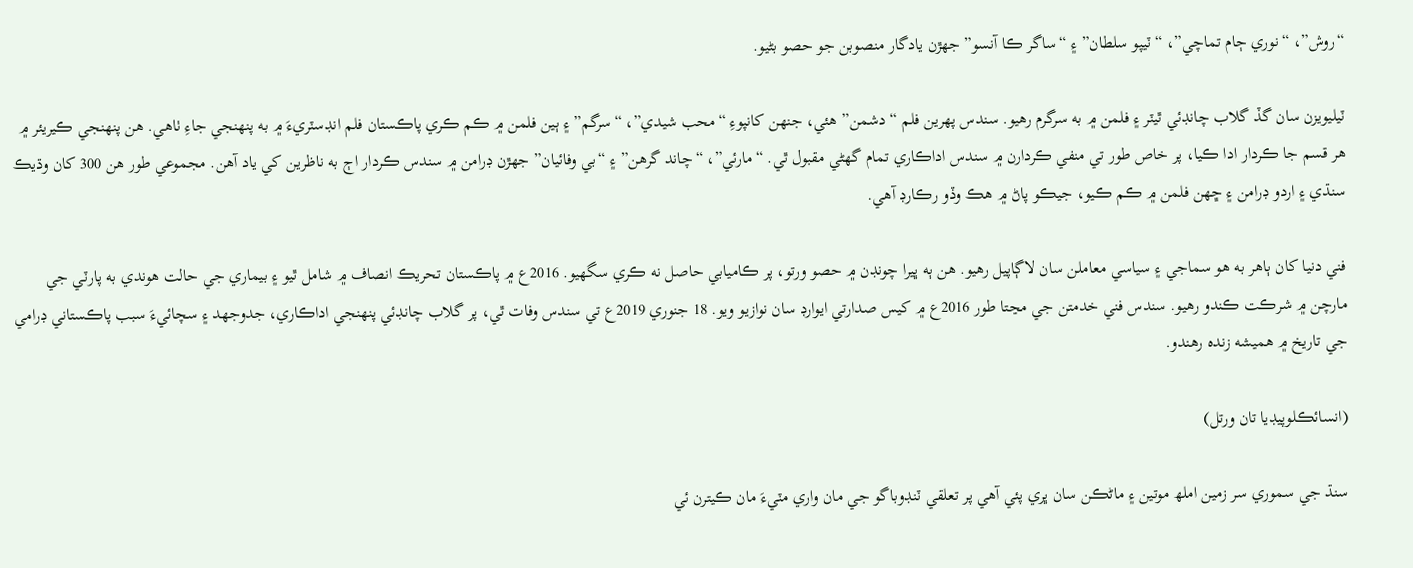“روش”، “نوري ڄام تماچي”، “ٽيپو سلطان” ۽ “ساگر ڪا آنسو” جهڙن يادگار منصوبن جو حصو بڻيو.

ٽيليويزن سان گڏ گلاب چانڊئي ٿيٽر ۽ فلمن ۾ به سرگرم رهيو. سندس پهرين فلم “دشمن” هئي، جنهن کانپوءِ “محب شيدي”، “سرگم” ۽ ٻين فلمن ۾ ڪم ڪري پاڪستان فلم انڊسٽريءَ ۾ به پنهنجي جاءِ ٺاهي. هن پنهنجي ڪيريئر ۾ هر قسم جا ڪردار ادا ڪيا، پر خاص طور تي منفي ڪردارن ۾ سندس اداڪاري تمام گهڻي مقبول ٿي. “مارئي”، “چاند گرهن” ۽ “بي وفائيان” جهڙن ڊرامن ۾ سندس ڪردار اڄ به ناظرين کي ياد آهن. مجموعي طور هن 300 کان وڌيڪ سنڌي ۽ اردو ڊرامن ۽ ڇهن فلمن ۾ ڪم ڪيو، جيڪو پاڻ ۾ هڪ وڏو رڪارڊ آهي.

فني دنيا کان ٻاهر به هو سماجي ۽ سياسي معاملن سان لاڳاپيل رهيو. هن ٻه ڀيرا چونڊن ۾ حصو ورتو، پر ڪاميابي حاصل نه ڪري سگهيو. 2016ع ۾ پاڪستان تحريڪ انصاف ۾ شامل ٿيو ۽ بيماري جي حالت هوندي به پارٽي جي مارچن ۾ شرڪت ڪندو رهيو. سندس فني خدمتن جي مڃتا طور 2016ع ۾ کيس صدارتي ايوارڊ سان نوازيو ويو. 18 جنوري 2019ع تي سندس وفات ٿي، پر گلاب چانڊئي پنهنجي اداڪاري، جدوجهد ۽ سچائيءَ سبب پاڪستاني ڊرامي جي تاريخ ۾ هميشه زنده رهندو.

(انسائڪلوپيڊيا تان ورتل)

سنڌ جي سموري سر زمين املھ موتين ۽ ماڻڪن سان ڀري پئي آهي پر تعلقي ٽنڊوباگو جي مان واري مٽيءَ مان ڪيترن ئي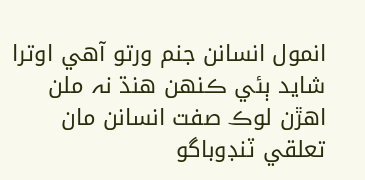انمول انسانن جنم ورتو آهي اوترا شايد ٻئي ڪنهن هنڌ نہ ملن اهڙن لوڪ صفت انسانن مان تعلقي ٽنڊوباگو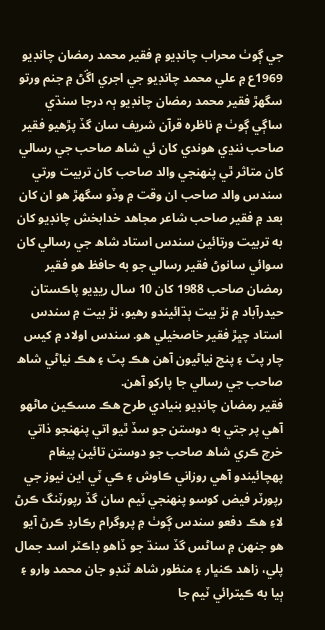جي ڳوٺ محراب چانڊيو ۾ فقير محمد رمضان چانڊيو 1969ع ۾ علي محمد چانڊيو جي اجري اڱڻ ۾ جنم ورتو سگهڙ فقير محمد رمضان چانڊيو ٻہ درجا سنڌي ساڳي ڳوٺ ۾ ناظره قرآن شريف سان گڏ پڙهيو فقير صاحب ننڍي هوندي کان ئي شاھ صاحب جي رسالي کان متاثر ٿي پنهنجي والد صاحب کان تربيت ورتي سندس والد صاحب ان وقت ۾ وڏو سگهڙ هو ان کان بعد ۾ فقير صاحب شاعر مجاهد خدابخش چانڊيو کان به تربيت ورتائين سندس استاد شاھ جي رسالي کان سوائي سانوڻ فقير رسالي جو به حافظ هو فقير رمضان صاحب 1988 کان 10 سال ريڍيو پاڪستان حيدرآباد ۾ نڙ بيت ٻڌائيندو رهيو، نڙ بيت ۾ سندس استاد چڀڙ فقير خاصخيلي هو. سندس اولاد ۾ کيس چار پٽ ۽ پنج نياڻيون آهن هڪ پٽ ۽ هڪ نياڻي شاھ صاحب جي رسالي جا پارکو آهن.
فقير رمضان چانڊيو بنيادي طرح هڪ مسڪين ماڻهو آهي پر جتي به دوستن جو سڏ ٿيو اتي پنهنجو ذاتي خرچ ڪري شاھ صاحب جو دوستن تائين پيغام پهچائيندو آهي روزاني ڪاوش ۽ ڪي ٽي اين نيوز جي رپورٽر فيض کوسو پنهنجي ٽيم سان گڏ رپورٽنگ ڪرڻ لاءِ هڪ دفعو سندس ڳوٺ ۾ پروگرام رڪارڊ ڪرڻ آيو هو جنهن ۾ ساڻس گڏ سنڌ جو ڏاهو ڊاڪٽر اسد جمال پلي، زاهد ڪنڀار ۽ منظور شاھ ٽنڊو جان محمد وارو ۽ ٻيا به ڪيترائي ٽيم جا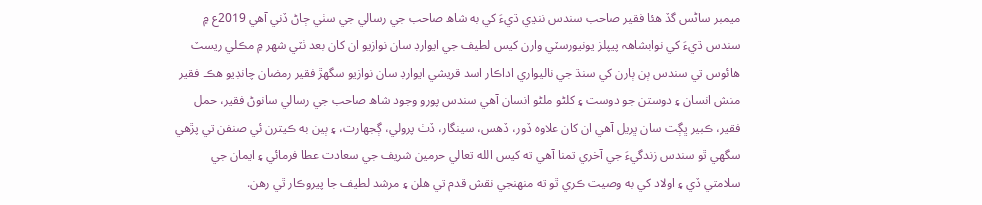ميمبر ساڻس گڏ هئا فقير صاحب سندس ننڍي ڌيءَ کي به شاھ صاحب جي رسالي جي سٺي ڄاڻ ڏني آهي 2019ع ۾ سندس ڌيءَ کي نوابشاهہ پيپلز يونيورسٽي وارن کيس لطيف جي ايوارڊ سان نوازيو ان کان بعد ٺٽي شهر ۾ مڪلي ريسٽ هائوس تي سندس ٻن ٻارن کي سنڌ جي ناليواري اداڪار اسد قريشي ايوارڊ سان نوازيو سگهڙ فقير رمضان چانڊيو هڪ فقير منش انسان ۽ دوستن جو دوست ۽ کلڻو ملڻو انسان آهي سندس پورو وجود شاھ صاحب جي رسالي سانوڻ فقير، حمل فقير، ڪبير ڀڳت سان ڀريل آهي ان کان علاوه ڏور، ڏهس، سينگار، ڏٺ پرولي، ڳجهارت، ۽ ٻين به ڪيترن ئي صنفن تي پڙهي سگهي ٿو سندس زندگيءَ جي آخري تمنا آهي ته کيس الله تعالي حرمين شريف جي سعادت عطا فرمائي ۽ ايمان جي سلامتي ڏي ۽ اولاد کي به وصيت ڪري ٿو ته منهنجي نقش قدم تي هلن ۽ مرشد لطيف جا پيروڪار ٿي رهن.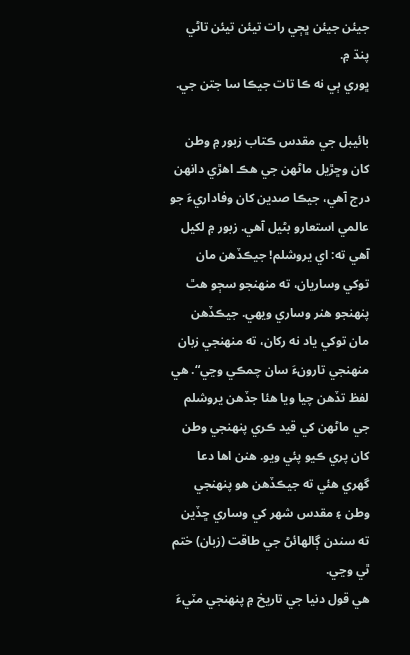جيئن جيئن ڀڄي رات تيئن تيئن تاڻي پنڌ ۾.
ڀوري ٻي نه ڪا تات جيڪا سا جتن جي.

بائيبل جي مقدس ڪتاب زبور ۾ وطن کان وڇڙيل ماڻهن جي هڪ اهڙي دانهن درج آهي، جيڪا صدين کان وفاداريءَ جو عالمي استعارو بڻيل آهي. زبور ۾ لکيل آهي ته: اي يروشلم! جيڪڏهن مان توکي وساريان، ته منهنجو سڄو هٿ پنهنجو هنر وساري ويهي. جيڪڏهن مان توکي ياد نه رکان، ته منهنجي زبان منهنجي تارونءَ سان چمڪي وڃي“. هي لفظ تڏهن چيا ويا هئا جڏهن يروشلم جي ماڻهن کي قيد ڪري پنهنجي وطن کان پري ڪيو پئي ويو. هنن اها دعا گهري هئي ته جيڪڏهن هو پنهنجي وطن ۽ مقدس شهر کي وساري ڇڏين ته سندن ڳالهائڻ جي طاقت (زبان) ختم ٿي وڃي.
هي قول دنيا جي تاريخ ۾ پنهنجي مٽيءَ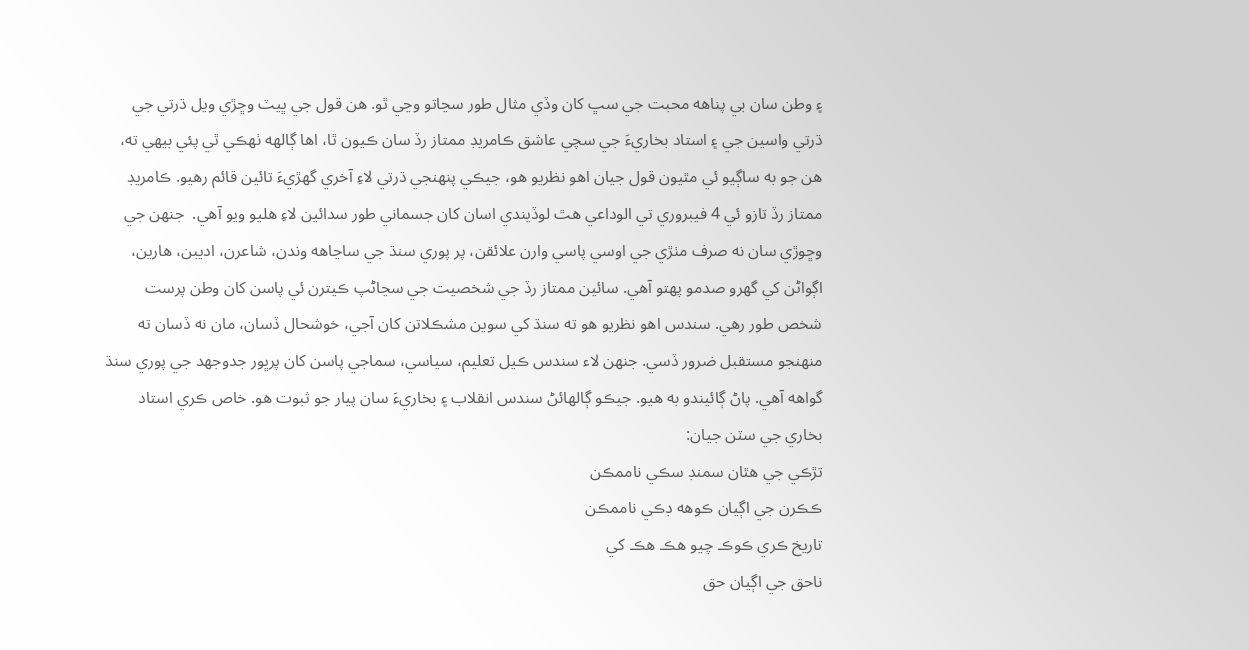۽ وطن سان بي پناهه محبت جي سڀ کان وڏي مثال طور سڃاتو وڃي ٿو. هن قول جي ڀيٽ وڇڙي ويل ڌرتي جي ڌرتي واسين جي ۽ استاد بخاريءَ جي سچي عاشق ڪامريڊ ممتاز رڏ سان ڪيون ٿا، اها ڳالهه ٺهڪي ٿي پئي بيهي ته، هن جو به ساڳيو ئي مٿيون قول جيان اهو نظريو هو، جيڪي پنهنجي ڌرتي لاءِ آخري گهڙيءَ تائين قائم رهيو. ڪامريڊ ممتاز رڏ تازو ئي 4 فيبروري تي الوداعي هٿ لوڏيندي اسان کان جسماني طور سدائين لاءِ هليو ويو آهي.  جنهن جي وڇوڙي سان نه صرف مٺڙي جي اوسي پاسي وارن علائقن، پر پوري سنڌ جي ساڃاهه وندن، شاعرن، اديبن، هارين، اڳواڻن کي گهرو صدمو پهتو آهي. سائين ممتاز رڏ جي شخصيت جي سڃاڻپ ڪيترن ئي پاسن کان وطن پرست شخص طور رهي. سندس اهو نظريو هو ته سنڌ کي سوين مشڪلاتن کان آجي، خوشحال ڏسان، مان نه ڏسان ته منهنجو مستقبل ضرور ڏسي. جنهن لاء سندس ڪيل تعليم، سياسي، سماجي پاسن کان پرڀور جدوجهد جي پوري سنڌ گواهه آهي. پاڻ ڳائيندو به هيو. جيڪو ڳالهائڻ سندس انقلاب ۽ بخاريءَ سان پيار جو ثبوت هو. خاص ڪري استاد بخاري جي سٽن جيان:
تڙڪي جي ھٿان سمنڊ سڪي ناممڪن
ڪڪرن جي اڳيان ڪوهه ڊڪي ناممڪن
تاريخ ڪري ڪوڪ چيو ھڪ ھڪ کي
ناحق جي اڳيان حق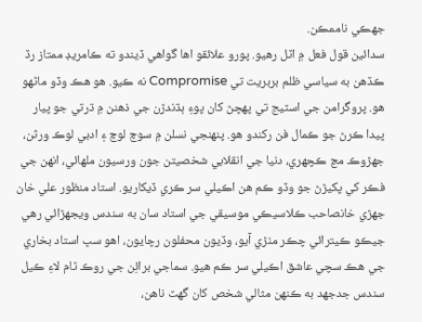جھڪي ناممڪن.
سدائين قول فعل ۾ اٽل رهيو. پورو علائقو اها گواهي ڏيندو ته ڪامريڊ ممتاز رڏ ڪڏهن به سياسي ظلم بربريت تي Compromise نه ڪيو. هو هڪ وڏو ماڻهو هو. پروگرامن جي اسٽيج تي پهچڻ کان پوءِ ٻڌندڙن جي ذهنن ۾ ڌرتي جو پيار پيدا ڪرڻ جو ڪمال فن رکندو هو. پنهنجي نسلن ۾ سوچ لوچ ۽ ادبي لوڪ ورثن، جهڙوڪ مچ ڪچهري، دنيا جي انقلابي شخصيتن جون ورسيون ملهائي، انهن جي فڪر کي پکيڙڻ جو وڏو ڪم هن اڪيلي سر ڪري ڏيکاريو. استاد منظور علي خان جهڙي خانصاحب ڪلاسيڪي موسيقي جي استاد سان به سندس ويجهڙائي رهي جيڪو ڪيترائي چڪر مٺڙي آيو، وڏيون محفلون رچايون، اهو سڀ استاد بخاري جي هڪ سچي عاشق اڪيلي سر ڪم هيو. سماجي برائِن جي روڪ ٿام لاءِ ڪيل سندس جدجهد به ڪنهن مثالي شخص کان گهٽ ناهن،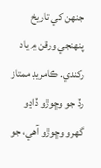جنهن کي تاريخ پنهنجي ورقن ۾ ياد رکندي. ڪامريڊ ممتاز رڏ جو وڇوڙو ڏاڍو گهرو وڇوڙو آهي، جو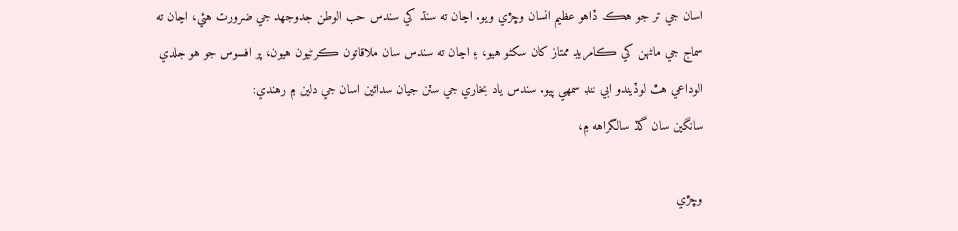اسان جي تر جو هڪ ڏاهو عظيم انسان وڇڙي ويو. اڃان ته سنڌ کي سندس حب الوطن جدوجهد جي ضرورت هئي، اڃان ته سماج جي ماڻهن کي ڪامريڊ ممتاز کان سکڻو هيو، ۽ اڃان ته سندس سان ملاقاتون ڪرڻيون هيون، پر افسوس جو هو جلدي الوداعي هٿ لوڏيندو ابي ننڊ سمهي پيو. سندس ياد بخاري جي سٽن جيان سدائين اسان جي دلين ۾ رهندي:
سانگين سان گڏ سالگراهه ۾،

وڇڙي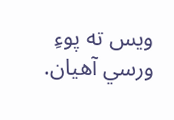ويس ته پوءِ ورسي آهيان.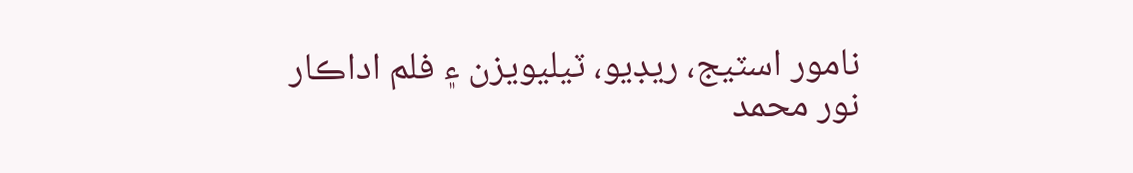نامور اسٽيج، ريڊيو، ٽيليويزن ۽ فلم اداڪار نور محمد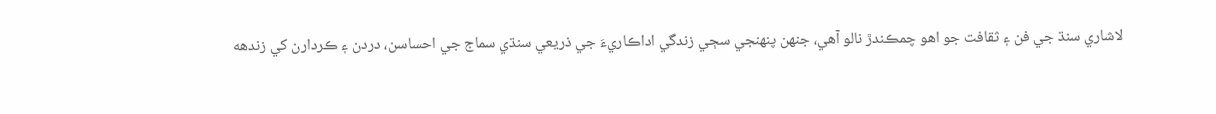لاشاري سنڌ جي فن ۽ ثقافت جو اهو چمڪندڙ نالو آهي، جنهن پنهنجي سڄي زندگي اداڪاريءَ جي ذريعي سنڌي سماج جي احساسن، دردن ۽ ڪردارن کي زندهه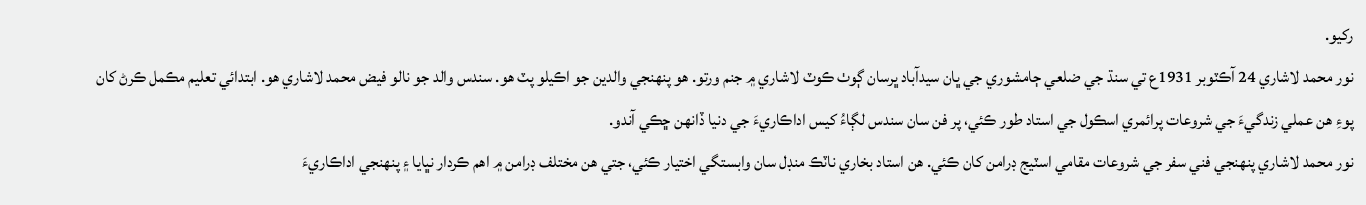رکيو.
نور محمد لاشاري 24 آڪٽوبر 1931ع تي سنڌ جي ضلعي ڄامشوري جي ڀان سيدآباد ڀرسان ڳوٺ ڪوٽ لاشاري ۾ جنم ورتو. هو پنهنجي والدين جو اڪيلو پٽ هو. سندس والد جو نالو فيض محمد لاشاري هو. ابتدائي تعليم مڪمل ڪرڻ کان پوءِ هن عملي زندگيءَ جي شروعات پرائمري اسڪول جي استاد طور ڪئي، پر فن سان سندس لڳاءُ کيس اداڪاريءَ جي دنيا ڏانهن ڇڪي آندو.
نور محمد لاشاري پنهنجي فني سفر جي شروعات مقامي اسٽيج ڊرامن کان ڪئي. هن استاد بخاري ناٽڪ منڊل سان وابستگي اختيار ڪئي، جتي هن مختلف ڊرامن ۾ اهم ڪردار نڀايا ۽ پنهنجي اداڪاريءَ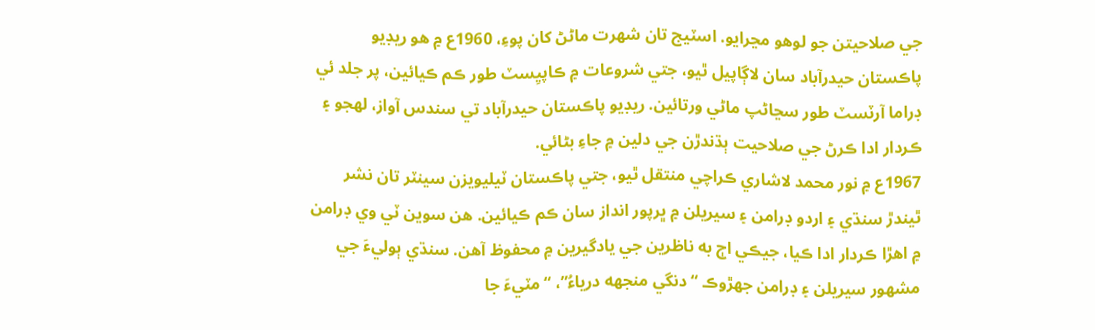جي صلاحيتن جو لوهو مڃرايو. اسٽيج تان شهرت ماڻڻ کان پوءِ، 1960ع ۾ هو ريڊيو پاڪستان حيدرآباد سان لاڳاپيل ٿيو، جتي شروعات ۾ ڪاپيِسٽ طور ڪم ڪيائين، پر جلد ئي ڊراما آرٽسٽ طور سڃاڻپ ماڻي ورتائين. ريڊيو پاڪستان حيدرآباد تي سندس آواز، لهجو ۽ ڪردار ادا ڪرڻ جي صلاحيت ٻڌندڙن جي دلين ۾ جاءِ بڻائي.
1967ع ۾ نور محمد لاشاري ڪراچي منتقل ٿيو، جتي پاڪستان ٽيليويزن سينٽر تان نشر ٿيندڙ سنڌي ۽ اردو ڊرامن ۽ سيريلن ۾ ڀرپور انداز سان ڪم ڪيائين. هن سوين ٽي وي ڊرامن ۾ اهڙا ڪردار ادا ڪيا، جيڪي اڄ به ناظرين جي يادگيرين ۾ محفوظ آهن. سنڌي ٻوليءَ جي مشهور سيريلن ۽ ڊرامن جهڙوڪ “دنگي منجهه درياءُ”، “مٽيءَ جا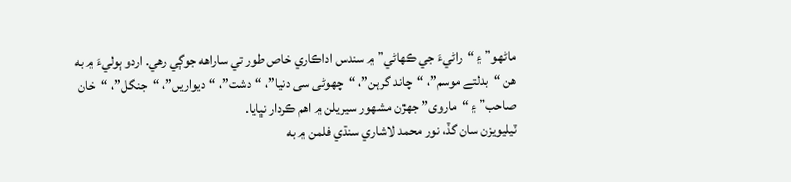ماڻهو” ۽ “راڻيءَ جي ڪهاڻي” ۾ سندس اداڪاري خاص طور تي ساراهه جوڳي رهي. اردو ٻوليءَ ۾ به هن “بدلتے موسم”، “چاند گرہن”، “چھوٹی سی دنیا”، “دشت”، “دیواریں”، “جنگل”، “خان صاحب” ۽ “ماروی” جهڙن مشهور سيريلن ۾ اهم ڪردار نڀايا.
ٽيليويزن سان گڏ، نور محمد لاشاري سنڌي فلمن ۾ به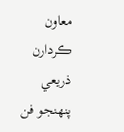معاون ڪردارن ذريعي پنهنجو فن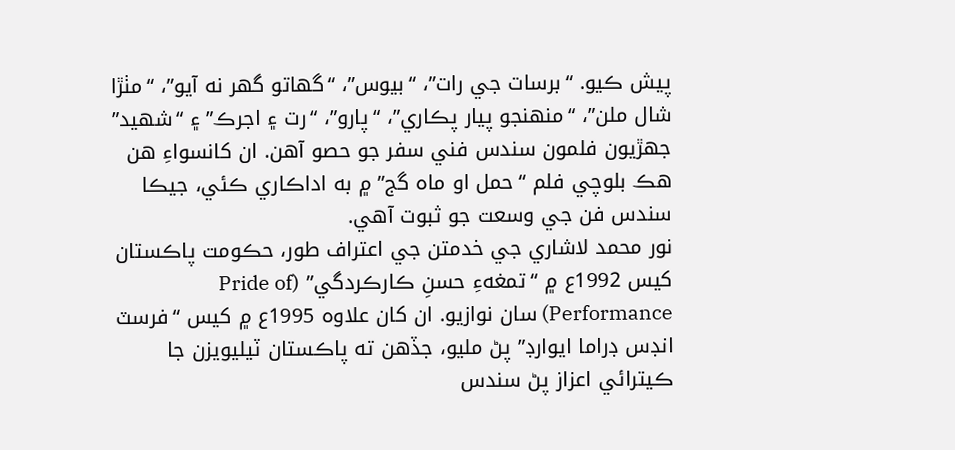پيش ڪيو. “برسات جي رات”، “بيوس”، “گھاتو گھر نه آيو”، “مٺڙا شال ملن”، “منهنجو پيار پڪاري”، “پارو”، “رت ۽ اجرڪ” ۽ “شهيد” جهڙيون فلمون سندس فني سفر جو حصو آهن. ان کانسواءِ هن هڪ بلوچي فلم “حمل او ماه گج” ۾ به اداڪاري ڪئي، جيڪا سندس فن جي وسعت جو ثبوت آهي.
نور محمد لاشاري جي خدمتن جي اعتراف طور، حڪومت پاڪستان کيس 1992ع ۾ “تمغهءِ حسنِ ڪارڪردگي” (Pride of Performance) سان نوازيو. ان کان علاوه 1995ع ۾ کيس “فرسٽ انڊس ڊراما ايوارڊ” پڻ مليو، جڏهن ته پاڪستان ٽيليويزن جا ڪيترائي اعزاز پڻ سندس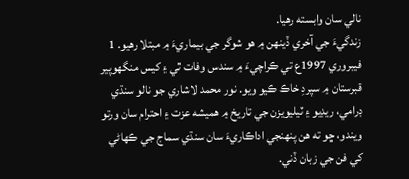نالي سان وابسته رهيا.
زندگيءَ جي آخري ڏينهن ۾ هو شوگر جي بيماريءَ ۾ مبتلا رهيو. 1 فيبروري 1997ع تي ڪراچيءَ ۾ سندس وفات ٿي ۽ کيس منگهوپير قبرستان ۾ سپردِ خاڪ ڪيو ويو. نور محمد لاشاري جو نالو سنڌي ڊرامي، ريڊيو ۽ ٽيليويزن جي تاريخ ۾ هميشه عزت ۽ احترام سان ورتو ويندو، ڇو ته هن پنهنجي اداڪاريءَ سان سنڌي سماج جي ڪهاڻي کي فن جي زبان ڏني.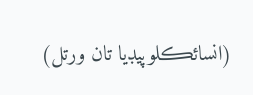(انسائڪلوپيڊيا تان ورتل)